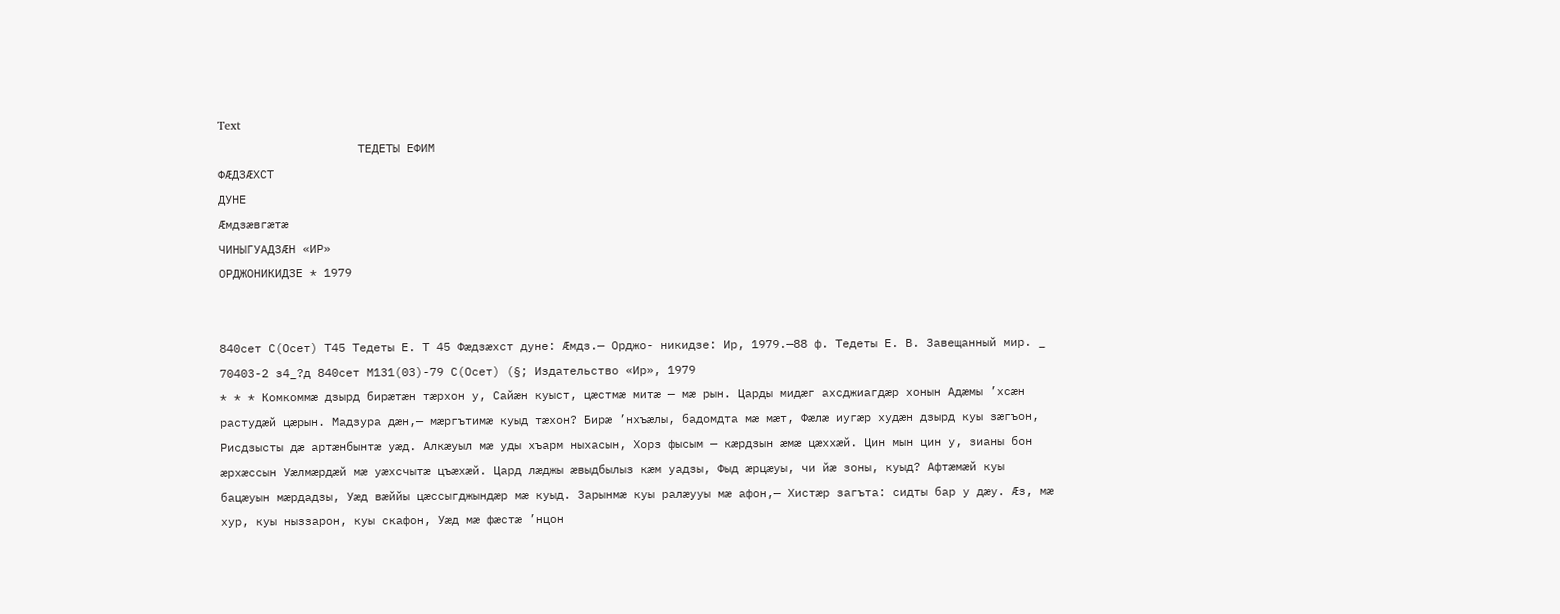Text
                    ТЕДЕТЫ ЕФИМ
ФÆДЗÆХСТ
ДУНЕ
Æмдзæвгæтæ
ЧИНЫГУАДЗÆН «ИР»
ОРДЖОНИКИДЗЕ * 1979


840сет С(Осет) Т45 Тедеты Е. Т 45 Фæдзæхст дуне: Æмдз.— Орджо- никидзе: Ир, 1979.—88 ф. Тедеты Е. В. Завещанный мир. _ 70403-2 з4_?д 840сет М131(03)-79 С(Осет) (§; Издательство «Ир», 1979
* * * Комкоммæ дзырд бирæтæн тæрхон у, Сайæн куыст, цæстмæ митæ — мæ рын. Царды мидæг ахсджиагдæр хонын Адæмы ’хсæн растудæй цæрын. Мадзура дæн,— мæргътимæ куыд тæхон? Бирæ ’нхъæлы, бадомдта мæ мæт, Фæлæ иугæр худæн дзырд куы зæгъон, Рисдзысты дæ артæнбынтæ уæд. Алкæуыл мæ уды хъарм ныхасын, Хорз фысым — кæрдзын æмæ цæххæй. Цин мын цин у, зианы бон æрхæссын Уæлмæрдæй мæ уæхсчытæ цъæхæй. Цард лæджы æвыдбылыз кæм уадзы, Фыд æрцæуы, чи йæ зоны, куыд? Афтæмæй куы бацæуын мæрдадзы, Уæд вæййы цæссыгджындæр мæ куыд. Зарынмæ куы ралæууы мæ афон,— Хистæр загъта: сидты бар у дæу. Æз, мæ хур, куы ныззарон, куы скафон, Уæд мæ фæстæ ’нцон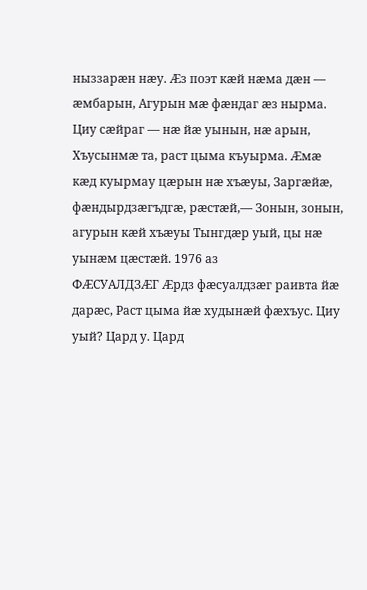ныззарæн нæу. Æз поэт кæй нæма дæн — æмбарын, Агурын мæ фæндаг æз нырма. Циу сæйраг — нæ йæ уынын, нæ арын, Хъусынмæ та, раст цыма къуырма. Æмæ кæд куырмау цæрын нæ хъæуы, Заргæйæ, фæндырдзæгъдгæ, рæстæй,— Зонын, зонын, агурын кæй хъæуы Тынгдæр уый, цы нæ уынæм цæстæй. 1976 аз
ФÆСУАЛДЗÆГ Æрдз фæсуалдзæг раивта йæ дарæс, Раст цыма йæ худынæй фæхъус. Циу уый? Цард у. Цард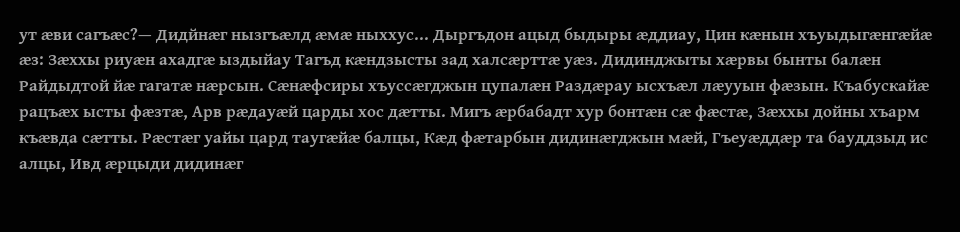ут æви сагъæс?— Дидйнæг нызгъæлд æмæ ныххус... Дыргъдон ацыд быдыры æддиау, Цин кæнын хъуыдыгæнгæйæ æз: Зæххы риуæн ахадгæ ыздыйау Тагъд кæндзысты зад халсæрттæ уæз. Дидинджыты хæрвы бынты балæн Райдыдтой йæ гагатæ нæрсын. Сæнæфсиры хъуссæгджын цупалæн Раздæрау ысхъæл лæууын фæзын. Къабускайæ рацъæх ысты фæзтæ, Арв рæдауæй царды хос дæтты. Мигъ æрбабадт хур бонтæн сæ фæстæ, Зæххы дойны хъарм къæвда сæтты. Рæстæг уайы цард таугæйæ балцы, Кæд фæтарбын дидинæгджын мæй, Гъеуæддæр та бауддзыд ис алцы, Ивд æрцыди дидинæг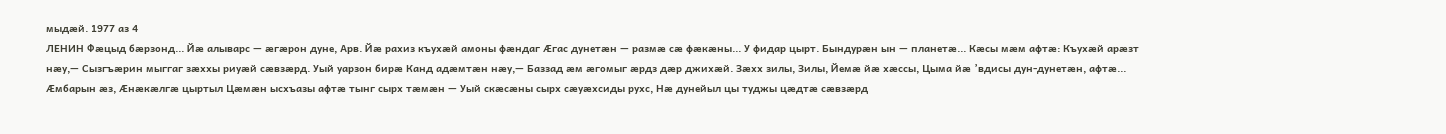мыдæй. 1977 аз 4
ЛЕНИН Фæцыд бæрзонд... Йæ алыварс — æгæрон дуне, Арв. Йæ рахиз къухæй амоны фæндаг Æгас дунетæн — размæ сæ фæкæны... У фидар цырт. Бындурæн ын — планетæ... Кæсы мæм афтæ: Къухæй арæзт нæу,— Сызгъæрин мыггаг зæххы риуæй сæвзæрд. Уый уарзон бирæ Канд адæмтæн нæу,— Баззад æм æгомыг æрдз дæр джихæй. Зæхх зилы, Зилы, Йемæ йæ хæссы, Цыма йæ ’вдисы дун-дунетæн, афтæ... Æмбарын æз, Æнæкæлгæ цыртыл Цæмæн ысхъазы афтæ тынг сырх тæмæн — Уый скæсæны сырх сæуæхсиды рухс, Нæ дунейыл цы туджы цæдтæ сæвзæрд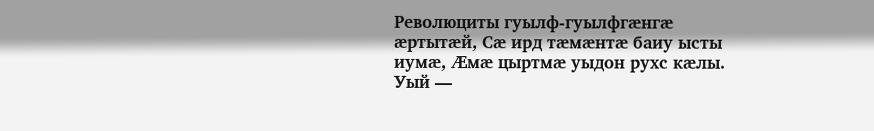Революциты гуылф-гуылфгæнгæ æртытæй, Сæ ирд тæмæнтæ баиу ысты иумæ, Æмæ цыртмæ уыдон рухс кæлы. Уый —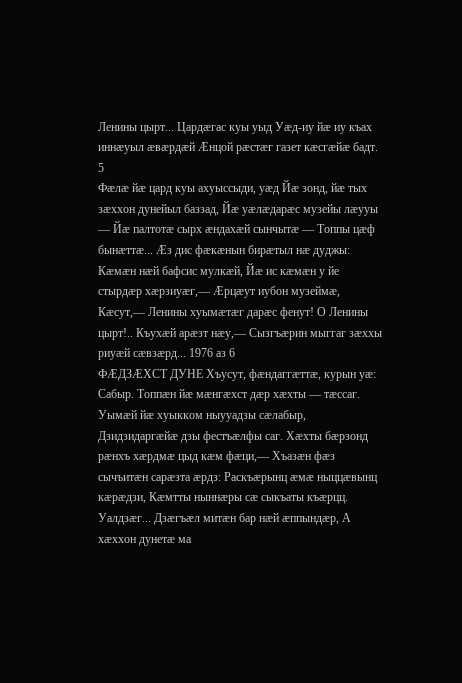Ленины цырт... Цардæгас куы уыд Уæд-иу йæ иу къах иннæуыл æвæрдæй Æнцой рæстæг газет кæсгæйæ бадт. 5
Фæлæ йæ цард куы ахуыссыди, уæд Йæ зонд, йæ тых зæххон дунейыл баззад, Йæ уæлæдарæс музейы лæууы — Йæ палтотæ сырх æндахæй сынчытæ — Топпы цæф бынæттæ... Æз дис фæкæнын бирæтыл нæ дуджы: Кæмæн нæй бафсис мулкæй, Йæ ис кæмæн у йе стырдæр хæрзиуæг,— Æрцæут иубон музеймæ, Кæсут,— Ленины хуымæтæг дарæс фенут! О Ленины цырт!.. Къухæй арæзт нæу,— Сызгъæрин мыггаг зæххы риуæй сæвзæрд... 1976 аз 6
ФÆДЗÆХСТ ДУНЕ Хъусут, фæндаггæттæ, курын уæ: Сабыр. Топпæн йæ мæнгæхст дæр хæхты — тæссаг. Уымæй йæ хуыкком ныууадзы сæлабыр, Дзидзидаргæйæ дзы фестъæлфы саг. Хæхты бæрзонд рæнхъ хæрдмæ цыд кæм фæци,— Хъазæн фæз сычъитæн сарæзта æрдз: Раскъæрынц æмæ ныццæвынц кæрæдзи, Кæмтты ныннæры сæ сыкъаты къæрцц. Уалдзæг... Дзæгъæл митæн бар нæй æппындæр, А хæххон дунетæ ма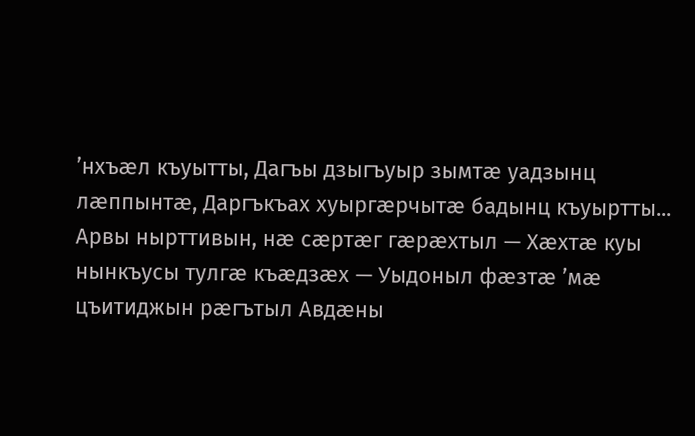’нхъæл къуытты, Дагъы дзыгъуыр зымтæ уадзынц лæппынтæ, Даргъкъах хуыргæрчытæ бадынц къуыртты... Арвы нырттивын, нæ сæртæг гæрæхтыл — Хæхтæ куы нынкъусы тулгæ къæдзæх — Уыдоныл фæзтæ ’мæ цъитиджын рæгътыл Авдæны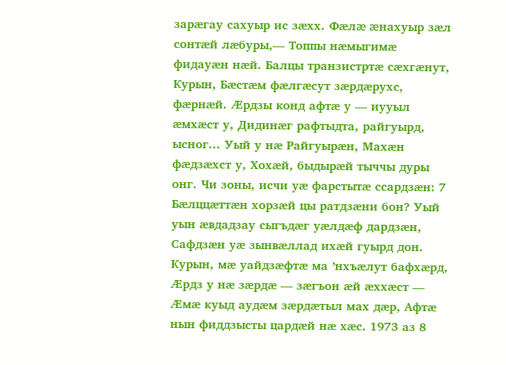зарæгау сахуыр ис зæхх. Фæлæ æнахуыр зæл сонтæй лæбуры,— Топпы нæмыгимæ фидауæн нæй. Балцы транзистртæ сæхгæнут, Курын, Бæстæм фæлгæсут зæрдæрухс, фæрнæй. Æрдзы конд афтæ у — иууыл æмхæст у, Дидинæг рафтыдта, райгуырд, ысног... Уый у нæ Райгуырæн, Махæн фæдзæхст у, Хохæй, быдырæй тыччы дуры онг. Чи зоны, исчи уæ фарстытæ ссардзæн: 7
Бæлццæттæн хорзæй цы ратдзæни бон? Уый уын æвдадзау сыгъдæг уæлдæф дардзæн, Сафдзæн уæ зынвæллад ихæй гуырд дон. Курын, мæ уайдзæфтæ ма ’нхъæлут бафхæрд, Æрдз у нæ зæрдæ — зæгъон æй æххæст — Æмæ куыд аудæм зæрдæтыл мах дæр, Афтæ нын фиддзысты цардæй нæ хæс. 1973 аз 8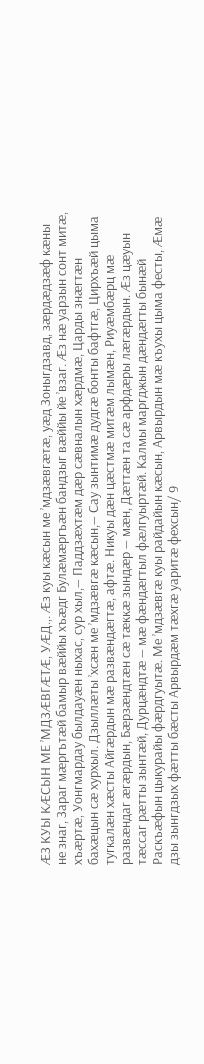ÆЗ КУЫ КÆСЫН МЕ ’МДЗÆВГÆТÆ, УÆД.,. Æз куы кæсын ме ’мдзæвгæтæ, уæд Зоныгдзавд, зæрдæдзæф кæны не знаг, Зараг мæргътæй бамыр вæййы хъæдг Булæмæргъæн бандзыг вæййы йе ’взаг. Æз нæ уарзын сонт митæ, хъæртæ, Уонгмардау былдауæн ныхас, сур хыл,— Паддзæхтæм дæр сæвналын хæрдмæ, Царды знæгтæн бахæцын сæ хурхыл. Дзыллæты ’хсæн ме ’мдзæвгæ кæсын,— Сау зынтимæ дудгæ бонты бафтгæ, Цирхъæй цыма тугкалæн хæсты Айгæрдын мæ развæндæгтæ, афтæ. Никуы дæн цæстмæ митæм лымæн, Риуæмбæрц мæ развæндаг æгæрдын, Бæрзæндтæн сæ тæккæ зындæр — мæн, Дæттæн та сæ арфдæры лæгæрдын. Æз цæуын тæссаг рæтты зынтæй, Дурцæндтæ — мæ фæндæгтыл фæлгуыртæй. Калмы маргджын дæндæгты бынæй Раскъæфын цыкурайы фæрдгуытæ. Ме ’мдзæвгæ куы райдайын кæсын, Арвырдын мæ къухы цыма фесты, Æмæ дзы зынгдзых фæтты бæсты Арвырдæм тæхгæ уаритæ фехсын/ 9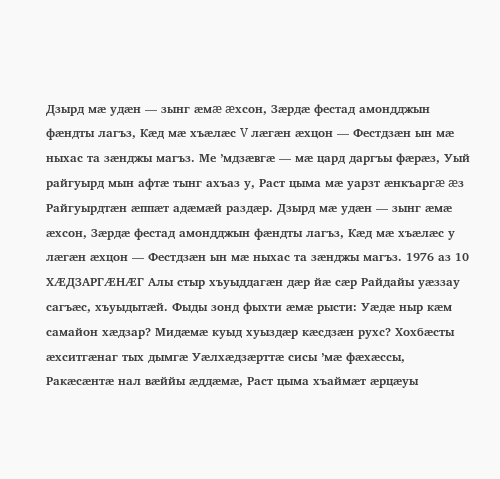Дзырд мæ удæн — зынг æмæ æхсон, Зæрдæ фестад амондджын фæндты лагъз, Кæд мæ хъæлæс V лæгæн æхцон — Фестдзæн ын мæ ныхас та зæнджы магъз. Ме ’мдзæвгæ — мæ цард даргъы фæрæз, Уый райгуырд мын афтæ тынг ахъаз у, Раст цыма мæ уарзт æнкъаргæ æз Райгуырдтæн æппæт адæмæй раздæр. Дзырд мæ удæн — зынг æмæ æхсон, Зæрдæ фестад амондджын фæндты лагъз, Кæд мæ хъæлæс у лæгæн æхцон — Фестдзæн ын мæ ныхас та зæнджы магъз. 1976 аз 10
ХÆДЗАРГÆНÆГ Алы стыр хъуыддагæн дæр йæ сæр Райдайы уæззау сагъæс, хъуыдытæй. Фыды зонд фыхти æмæ рысти: Уæдæ ныр кæм самайон хæдзар? Мидæмæ куыд хуыздæр кæсдзæн рухс? Хохбæсты æхситгæнаг тых дымгæ Уæлхæдзæрттæ сисы ’мæ фæхæссы, Ракæсæнтæ нал вæййы æддæмæ, Раст цыма хъаймæт æрцæуы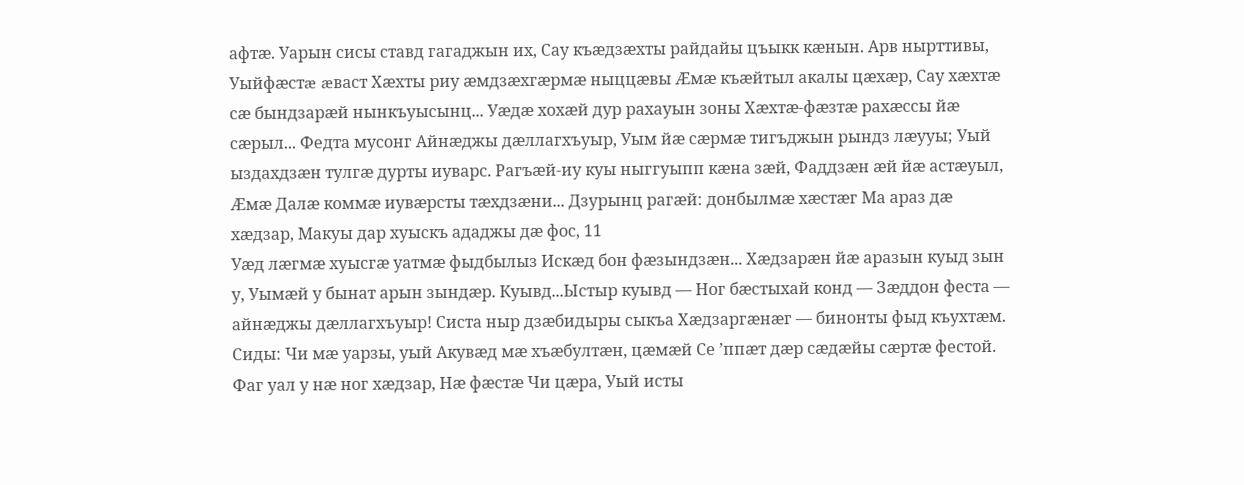афтæ. Уарын сисы ставд гагаджын их, Сау къæдзæхты райдайы цъыкк кæнын. Арв нырттивы, Уыйфæстæ æваст Хæхты риу æмдзæхгæрмæ ныццæвы Æмæ къæйтыл акалы цæхæр, Сау хæхтæ сæ бындзарæй нынкъуысынц... Уæдæ хохæй дур рахауын зоны Хæхтæ-фæзтæ рахæссы йæ сæрыл... Федта мусонг Айнæджы дæллагхъуыр, Уым йæ сæрмæ тигъджын рындз лæууы; Уый ыздахдзæн тулгæ дурты иуварс. Рагъæй-иу куы ныггуыпп кæна зæй, Фаддзæн æй йæ астæуыл, Æмæ Далæ коммæ иувæрсты тæхдзæни... Дзурынц рагæй: донбылмæ хæстæг Ма араз дæ хæдзар, Макуы дар хуыскъ ададжы дæ фос, 11
Уæд лæгмæ хуысгæ уатмæ фыдбылыз Искæд бон фæзындзæн... Хæдзарæн йæ аразын куыд зын у, Уымæй у бынат арын зындæр. Куывд...Ыстыр куывд — Ног бæстыхай конд — Зæддон феста — айнæджы дæллагхъуыр! Систа ныр дзæбидыры сыкъа Хæдзаргæнæг — бинонты фыд къухтæм. Сиды: Чи мæ уарзы, уый Акувæд мæ хъæбултæн, цæмæй Се ’ппæт дæр сæдæйы сæртæ фестой. Фаг уал у нæ ног хæдзар, Нæ фæстæ Чи цæра, Уый исты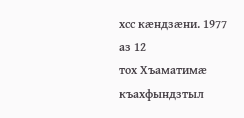хсс кæндзæни. 1977 аз 12
тох Хъаматимæ къахфындзтыл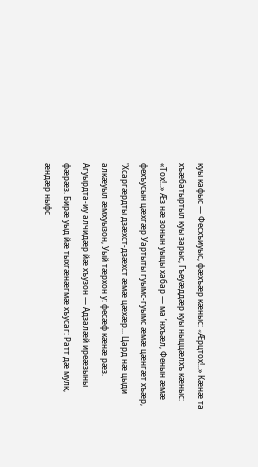куы кафыс — Фесхъиуыс, фæхъæр кæныс: «Æрцтох!..» Кæнæ та хъæбатыртыл куы зарыс, Гъеуæддæр куы ныццæлхъ кæныс: «Тох!..» Æз нæ зонын уыцы хабар — ма ’нхъæл, Фенын æмæ фехъусын цæхгæр Уартыты гуымс-гуымс æмæ цæнгæт хъæр, 'Хсаргæрдты дзæхст-дзæхст æмæ цæхæр... Цард нæ цыди алкæуыл æмхуызон, Уый тæрхон у: фесæф кæнæ рæз. Агуырдта-иу алчидæр йæ хъузон — Адзалæй иреæзыны фæрæз. Бирæ уыд йæ тыхгæнæгмæ хъусаг: Ратт дæ мулк, æндæр ныфс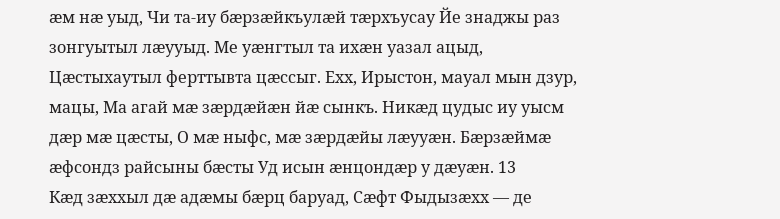æм нæ уыд, Чи та-иу бæрзæйкъулæй тæрхъусау Йе знаджы раз зонгуытыл лæууыд. Ме уæнгтыл та ихæн уазал ацыд, Цæстыхаутыл ферттывта цæссыг. Ехх, Ирыстон, мауал мын дзур, мацы, Ма агай мæ зæрдæйæн йæ сынкъ. Никæд цудыс иу уысм дæр мæ цæсты, О мæ ныфс, мæ зæрдæйы лæууæн. Бæрзæймæ æфсондз райсыны бæсты Уд исын æнцондæр у дæуæн. 13
Кæд зæххыл дæ адæмы бæрц баруад, Сæфт Фыдызæхх — де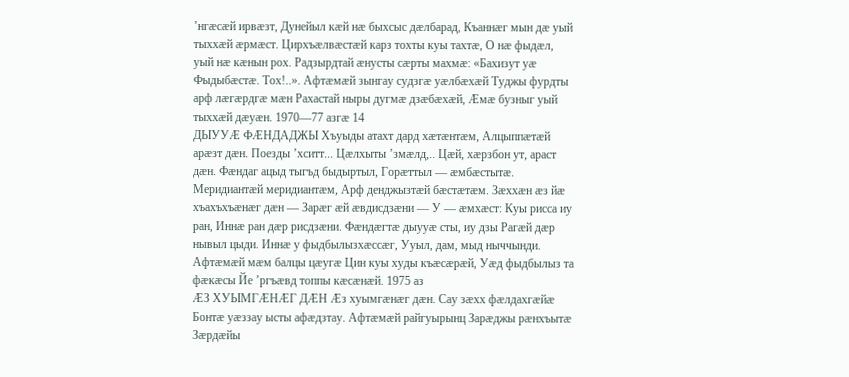’нгæсæй ирвæзт, Дунейыл кæй нæ быхсыс дæлбарад, Къаннæг мын дæ уый тыххæй æрмæст. Цирхъæлвæстæй карз тохты куы тахтæ, О нæ фыдæл, уый нæ кæнын рох. Радзырдтай æнусты сæрты махмæ: «Бахизут уæ Фыдыбæстæ. Тох!..». Афтæмæй зынгау судзгæ уæлбæхæй Туджы фурдты арф лæгæрдгæ мæн Рахастай ныры дугмæ дзæбæхæй, Æмæ бузныг уый тыххæй дæуæн. 1970—77 азгæ 14
ДЫУУÆ ФÆНДАДЖЫ Хъуыды атахт дард хæтæнтæм, Алцыппæтæй арæзт дæн. Поезды ’хситт... Цæлхыты ’змæлд,.. Цæй, хæрзбон ут, араст дæн. Фæндаг ацыд тыгъд быдыртыл, Горæттыл — æмбæстытæ. Меридиантæй меридиантæм, Арф денджызтæй бæстæтæм. Зæххæн æз йæ хъахъхъæнæг дæн — Зарæг æй æвдисдзæни — У — æмхæст: Куы рисса иу ран, Иннæ ран дæр рисдзæни. Фæндæгтæ дыууæ сты, иу дзы Рагæй дæр нывыл цыди. Иннæ у фыдбылызхæссæг, Ууыл, дам, мыд ныччынди. Афтæмæй мæм балцы цæугæ Цин куы худы къæсæрæй, Уæд фыдбылыз та фæкæсы Йе ’ргъæвд топпы кæсæнæй. 1975 аз
ÆЗ ХУЫМГÆНÆГ ДÆН Æз хуымгæнæг дæн. Сау зæхх фæлдахгæйæ Бонтæ уæззау ысты афæдзтау. Афтæмæй райгуырынц Зарæджы рæнхъытæ Зæрдæйы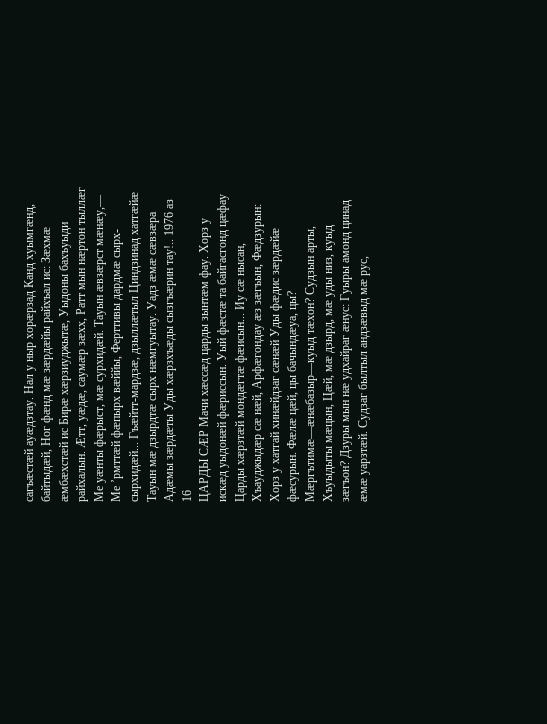сагъæстæй ауæдзтау. Нал у ныр хорæрзад Канд хуымгæнд, байтыдæй, Ног фæнд мæ зæрдæйы райхъал ис: Зæхмæ æмбæхстæй ис Бирæ хæрзиуджытæ, Уыдоны бахъуыди райхалын. Æтт, уæдæ, саумæр зæхх, Ратт мын нæртон тыллæг Ме уæнты фæрыст, мæ сурхидæй. Тауын æвзæрст мæнæу,— Ме ’рмттæй фæпырх вæййы, Ферттивы дардмæ сырх-сырхидæй... Гъæйтт-мардзæ, дзыллæтыл Циндзинад хатгæйæ Тауын мæ дзырдтæ сырх нæмгуытау. Уадз æмæ сæвзæра Адæмы зæрдæты Уды хæрзхъæды сызгъæрин тау!.. 1976 аз 16
ЦАРДЫ СÆР Мачи хæссæд царды зынтæм фау. Хорз у искæд уыдонæй фæриссын. Уый фæстæ та байгасгонд цæфау Царды хæрзтæй мондæгтæ фæисын... Иу сæ нысан, Хъауджыдæр сæ нæй, Арфæгондау æз зæгъын, Фæдзурын: Хорз у хатгай хинæйдзаг сæнæй Уды фæдис зæрдæйæ фæсурын. Фæлæ цæй, цы бачындæуа, цы? Мæргътимæ—æнæбазыр—куыд тæхон? Судзын арты, Хъуыдыты мæцын, Цæй, мæ дзырд, мæ уды низ, куыд зæгъон? Дзуры мын нæ удхайраг æнус: Гуыры амонд цинад æмæ уарзтæй. Судзаг былтыл андзæвыд мæ рус,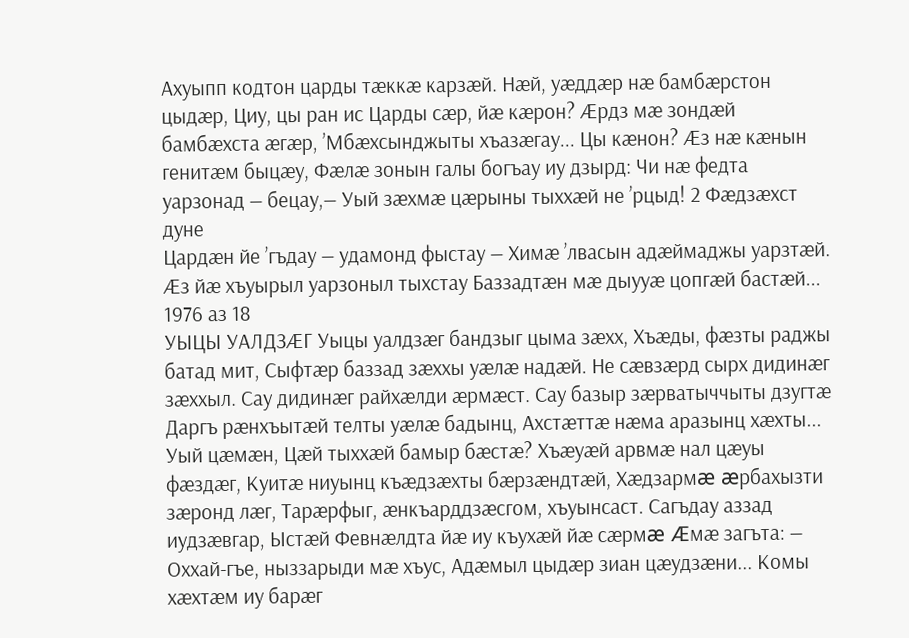Ахуыпп кодтон царды тæккæ карзæй. Нæй, уæддæр нæ бамбæрстон цыдæр, Циу, цы ран ис Царды сæр, йæ кæрон? Æрдз мæ зондæй бамбæхста æгæр, ’Мбæхсынджыты хъазæгау... Цы кæнон? Æз нæ кæнын генитæм быцæу, Фæлæ зонын галы богъау иу дзырд: Чи нæ федта уарзонад — бецау,— Уый зæхмæ цæрыны тыххæй не ’рцыд! 2 Фæдзæхст дуне
Цардæн йе ’гъдау — удамонд фыстау — Химæ ’лвасын адæймаджы уарзтæй. Æз йæ хъуырыл уарзоныл тыхстау Баззадтæн мæ дыууæ цопгæй бастæй... 1976 аз 18
УЫЦЫ УАЛДЗÆГ Уыцы уалдзæг бандзыг цыма зæхх, Хъæды, фæзты раджы батад мит, Сыфтæр баззад зæххы уæлæ надæй. Не сæвзæрд сырх дидинæг зæххыл. Сау дидинæг райхæлди æрмæст. Сау базыр зæрватыччыты дзугтæ Даргъ рæнхъытæй телты уæлæ бадынц, Ахстæттæ нæма аразынц хæхты... Уый цæмæн, Цæй тыххæй бамыр бæстæ? Хъæуæй арвмæ нал цæуы фæздæг, Куитæ ниуынц къæдзæхты бæрзæндтæй, Хæдзармæ æрбахызти зæронд лæг, Тарæрфыг, æнкъарддзæсгом, хъуынсаст. Сагъдау аззад иудзæвгар, Ыстæй Февнæлдта йæ иу къухæй йæ сæрмæ Æмæ загъта: — Оххай-гъе, ныззарыди мæ хъус, Адæмыл цыдæр зиан цæудзæни... Комы хæхтæм иу барæг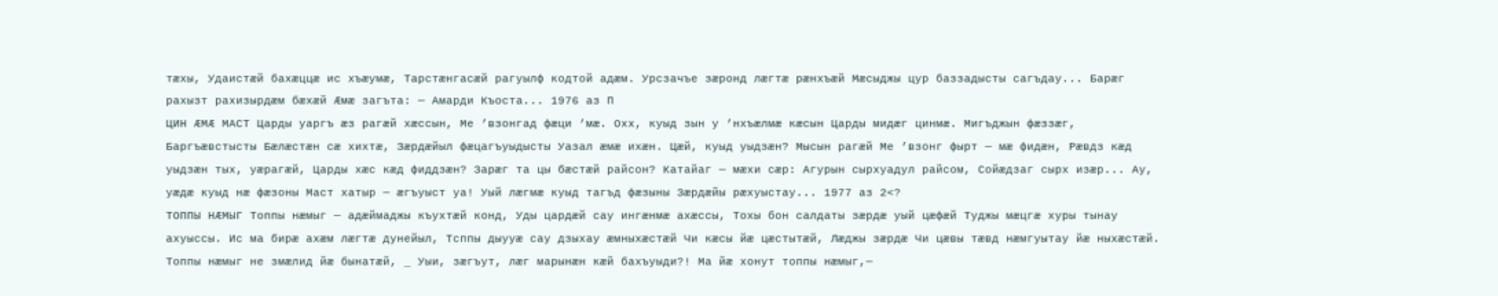тæхы, Удаистæй бахæццæ ис хъæумæ, Тарстæнгасæй рагуылф кодтой адæм. Урсзачъе зæронд лæгтæ рæнхъæй Мæсыджы цур баззадысты сагъдау... Барæг рахызт рахизырдæм бæхæй Æмæ загъта: — Амарди Къоста... 1976 аз П
ЦИН ÆМÆ МАСТ Царды уаргъ æз рагæй хæссын, Ме ’взонгад фæци ’мæ. Охх, куыд зын у ’нхъæлмæ кæсын Царды мидæг цинмæ. Мигъджын фæззæг, Баргъæвстысты Бæлæстæн сæ хихтæ, Зæрдæйыл фæцагъуыдысты Уазал æмæ ихæн. Цæй, куыд уыдзæн? Мысын рагæй Ме ’взонг фырт — мæ фидæн, Рæвдз кæд уыдзæн тых, уæрагæй, Царды хæс кæд фиддзæн? Зарæг та цы бæстæй райсон? Катайаг — мæхи сæр: Агурын сырхуадул райсом, Сойæдзаг сырх изæр... Ау, уæдæ куыд нæ фæзоны Маст хатыр — æгъуыст уа! Уый лæгмæ куыд тагъд фæзыны Зæрдæйы рæхуыстау... 1977 аз 2<?
ТОППЫ НÆМЫГ Топпы нæмыг — адæймаджы къухтæй конд, Уды цардæй сау ингæнмæ ахæссы, Тохы бон салдаты зæрдæ уый цæфæй Туджы мæцгæ хуры тынау ахуыссы. Ис ма бирæ ахæм лæгтæ дунейыл, Тсппы дыууæ сау дзыхау æмныхæстæй Чи кæсы йæ цæстытæй, Лæджы зæрдæ Чи цæвы тæвд нæмгуытау йæ ныхæстæй. Топпы нæмыг не змæлид йæ бынатæй, _ Уыи, зæгъут, лæг марынæн кæй бахъуыди?! Ма йæ хонут топпы нæмыг,—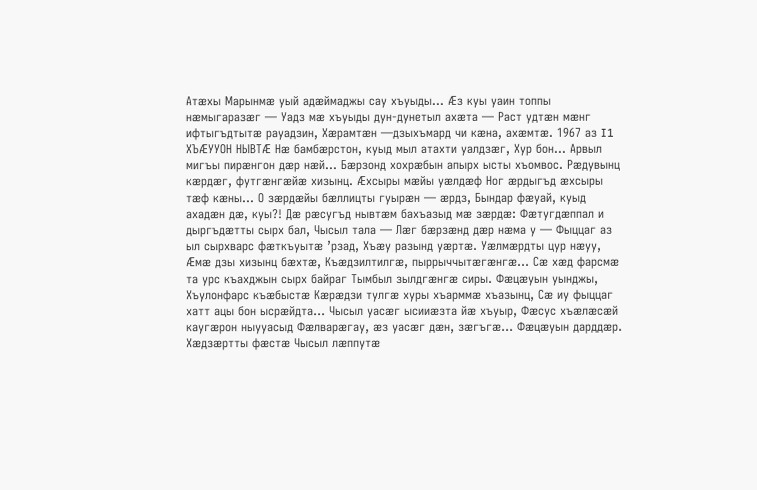Атæхы Марынмæ уый адæймаджы сау хъуыды... Æз куы уаин топпы нæмыгаразæг — Уадз мæ хъуыды дун-дунетыл ахæта — Раст удтæн мæнг ифтыгъдтытæ рауадзин, Хæрамтæн —дзыхъмард чи кæна, ахæмтæ. 1967 аз I1
ХЪÆУУОН НЫВТÆ Нæ бамбæрстон, куыд мыл атахти уалдзæг, Хур бон... Арвыл мигъы пирæнгон дæр нæй... Бæрзонд хохрæбын апырх ысты хъомвос. Рæдувынц кæрдæг, футгæнгæйæ хизынц. Æхсыры мæйы уæлдæф Ног æрдыгъд æхсыры тæф кæны... О зæрдæйы бæллицты гуырæн — æрдз, Бындар фæуай, куыд ахадæн дæ, куы?! Дæ рæсугъд нывтæм бахъазыд мæ зæрдæ: Фæтугдæппал и дыргъдæтты сырх бал, Чысыл тала — Лæг бæрзæнд дæр нæма у — Фыццаг аз ыл сырхварс фæткъуытæ ’рзад, Хъæу разынд уæртæ. Уæлмæрдты цур нæуу, Æмæ дзы хизынц бæхтæ, Къæдзилтилгæ, пыррыччытæгæнгæ... Сæ хæд фарсмæ та урс къахджын сырх байраг Тымбыл зылдгæнгæ сиры. Фæцæуын уынджы, Хъулонфарс къæбыстæ Кæрæдзи тулгæ хуры хъарммæ хъазынц, Сæ иу фыццаг хатт ацы бон ысрæйдта... Чысыл уасæг ысииæзта йæ хъуыр, Фæсус хъæлæсæй каугæрон ныууасыд Фæлварæгау, æз уасæг дæн, зæгъгæ... Фæцæуын дарддæр. Хæдзæртты фæстæ Чысыл лæппутæ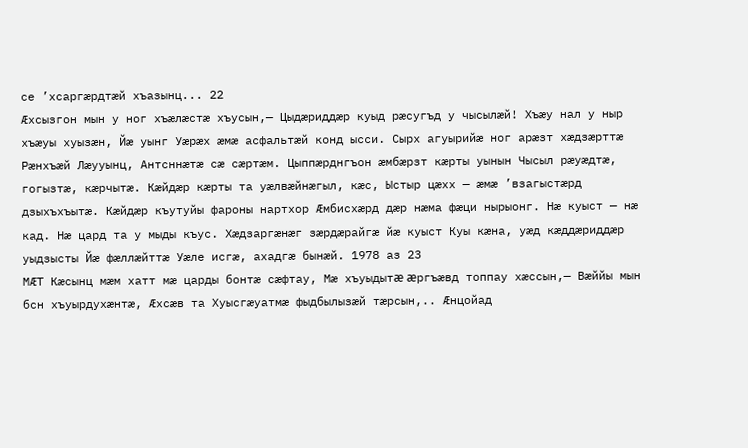се ’хсаргæрдтæй хъазынц... 22
Æхсызгон мын у ног хъæлæстæ хъусын,— Цыдæриддæр куыд рæсугъд у чысылæй! Хъæу нал у ныр хъæуы хуызæн, Йæ уынг Уæрæх æмæ асфальтæй конд ысси. Сырх агуырийæ ног арæзт хæдзæрттæ Рæнхъæй Лæууынц, Антсннæтæ сæ сæртæм. Цыппæрднгъон æмбæрзт кæрты уынын Чысыл рæуæдтæ, гогызтæ, кæрчытæ. Кæйдæр кæрты та уæлвæйнæгыл, кæс, Ыстыр цæхх — æмæ ’взагыстæрд дзыхъхъытæ. Кæйдæр къутуйы фароны нартхор Æмбисхæрд дæр нæма фæци нырыонг. Нæ куыст — нæ кад. Нæ цард та у мыды къус. Хæдзаргæнæг зæрдæрайгæ йæ куыст Куы кæна, уæд кæддæриддæр уыдзысты Йæ фæллæйттæ Уæле исгæ, ахадгæ бынæй. 1978 аз 23
МÆТ Кæсынц мæм хатт мæ царды бонтæ сæфтау, Мæ хъуыдытæ æргъæвд топпау хæссын,— Вæййы мын бсн хъуырдухæнтæ, Æхсæв та Хуысгæуатмæ фыдбылызæй тæрсын,.. Æнцойад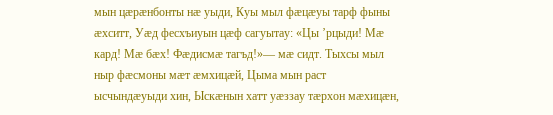мын цæрæнбонты нæ уыди, Куы мыл фæцæуы тарф фыны æхситт, Уæд фесхъиуын цæф сагуытау: «Цы ’рцыди! Мæ кард! Мæ бæх! Фæдисмæ тагъд!»— мæ сидт. Тыхсы мыл ныр фæсмоны мæт æмхицæй, Цыма мын раст ысчындæуыди хин, Ыскæнын хатт уæззау тæрхон мæхицæн,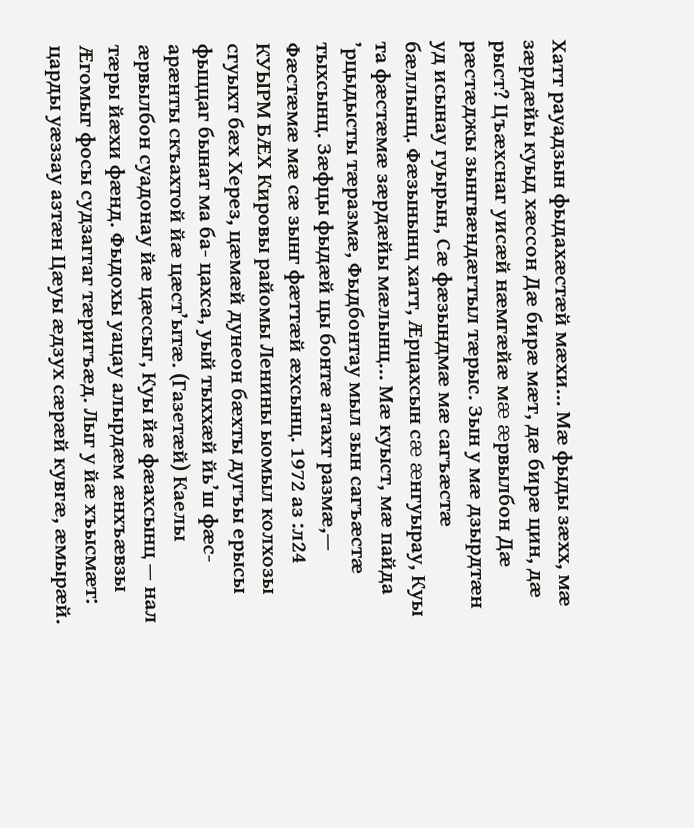Хатт рауадзын фыдахæстæй мæхи... Мæ фыды зæхх, мæ зæрдæйы куыд хæссон Дæ бирæ мæт, дæ бирæ цин, дæ рыст? Цъæхснаг уисæй нæмгæйæ мæ æрвылбон Дæ рæстæджы зынгвæндæгтыл тæрыс. Зын у мæ дзырдтæн уд исынау гуырын, Сæ фæзындмæ мæ сагъæстæ бæллынц. Фæзынынц хатт, Æрцахсын сæ æнгуырау, Куы та фæстæмæ зæрдæйы мæлынц... Мæ куыст, мæ пайда ’рцыдысты тæразмæ, Фыдбонтау мыл зын сагъæстæ тыхсынц. Зæфцы фыдæй цы бонтæ атахт размæ,— Фæстæмæ мæ сæ зынг фæттæй æхсынц. 1972 аз :л24
КУЫРМ БÆХ Кировы райомы Ленины ыомыл колхозы сгуыхт бæх Херез, цæмæй дунеон бæхты дугъы ерысы фыццаг бынат ма ба- цахса, уый тыххæй йь’ш фæс- арæнты скъахтой йæ цæст’ытæ. (Газетæй) Каелы æрвылбон суадонау йæ цæссыг, Куы йæ фæахсынц — нал тæры йæхи фæнд. Фыдохы уацау алырдæм æнхъæвзы Æгомыг фосы судзаггаг тæригъæд. Лыг у йæ хъысмæт: царды уæззау азтæн Цæуы æдзух сæрæй кувгæ, æмырæй.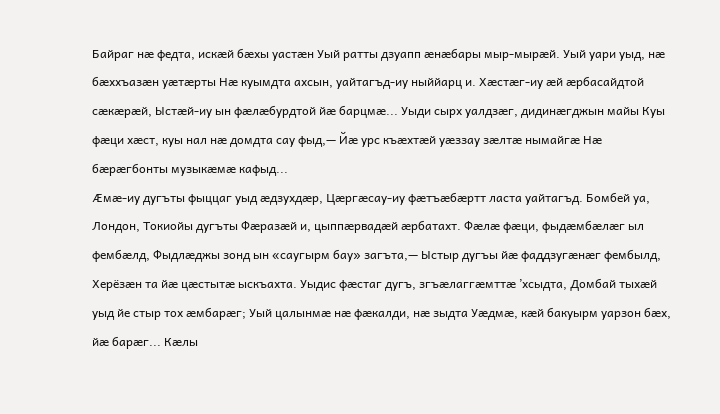Байраг нæ федта, искæй бæхы уастæн Уый ратты дзуапп æнæбары мыр-мырæй. Уый уари уыд, нæ бæххъазæн уæтæрты Нæ куымдта ахсын, уайтагъд-иу ныййарц и. Хæстæг-иу æй æрбасайдтой сæкæрæй, Ыстæй-иу ын фæлæбурдтой йæ барцмæ... Уыди сырх уалдзæг, дидинæгджын майы Куы фæци хæст, куы нал нæ домдта сау фыд,— Йæ урс къæхтæй уæззау зæлтæ нымайгæ Нæ бæрæгбонты музыкæмæ кафыд...
Æмæ-иу дугъты фыццаг уыд æдзухдæр, Цæргæсау-иу фæтъæбæртт ласта уайтагъд. Бомбей уа, Лондон, Токиойы дугъты Фæразæй и, цыппæрвадæй æрбатахт. Фæлæ фæци, фыдæмбæлæг ыл фембæлд, Фыдлæджы зонд ын «саугырм бау» загъта,— Ыстыр дугъы йæ фаддзугæнæг фембылд, Херёзæн та йæ цæстытæ ыскъахта. Уыдис фæстаг дугъ, згъæлаггæмттæ ’хсыдта, Домбай тыхæй уыд йе стыр тох æмбарæг; Уый цалынмæ нæ фæкалди, нæ зыдта Уæдмæ, кæй бакуырм уарзон бæх, йæ барæг... Кæлы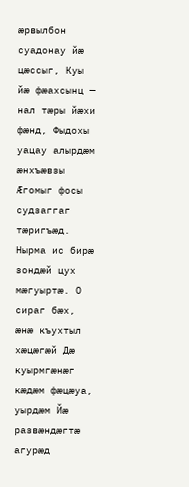æрвылбон суадонау йæ цæссыг, Куы йæ фæахсынц — нал тæры йæхи фæнд, Фыдохы уацау алырдæм æнхъæвзы Æгомыг фосы судзаггаг тæригъæд. Нырма ис бирæ зондæй цух мæгуыртæ. О сираг бæх, æнæ къухтыл хæцæгæй Дæ куырмгæнæг кæдæм фæцæуа, уырдæм Йæ развæндæгтæ агурæд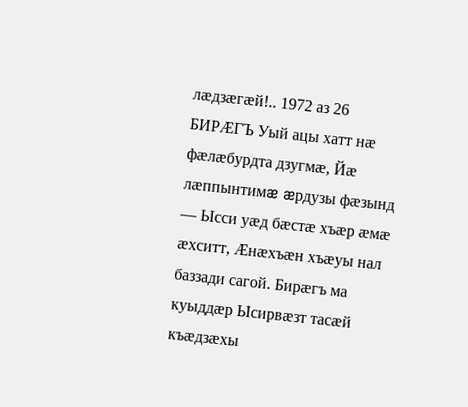лæдзæгæй!.. 1972 аз 26
БИРÆГЪ Уый ацы хатт нæ фæлæбурдта дзугмæ, Йæ лæппынтимæ æрдузы фæзынд — Ысси уæд бæстæ хъæр æмæ æхситт, Æнæхъæн хъæуы нал баззади сагой. Бирæгъ ма куыддæр Ысирвæзт тасæй къæдзæхы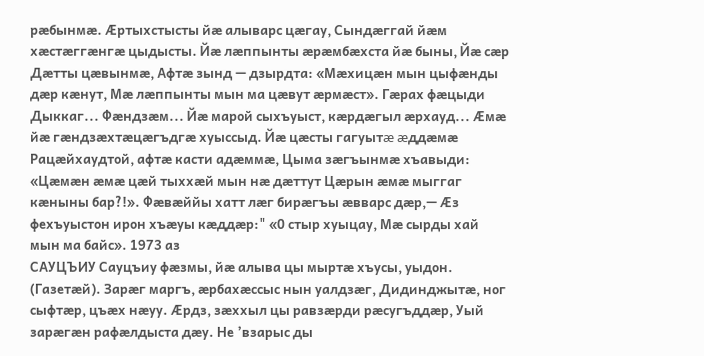рæбынмæ. Æртыхстысты йæ алыварс цæгау, Сындæггай йæм хæстæггæнгæ цыдысты. Йæ лæппынты æрæмбæхста йæ быны, Йæ сæр Дæтты цæвынмæ, Афтæ зынд — дзырдта: «Мæхицæн мын цыфæнды дæр кæнут, Мæ лæппынты мын ма цæвут æрмæст». Гæрах фæцыди Дыккаг... Фæндзæм... Йæ марой сыхъуыст, кæрдæгыл æрхауд... Æмæ йæ гæндзæхтæцæгъдгæ хуыссыд. Йæ цæсты гагуытæ æддæмæ Рацæйхаудтой, афтæ касти адæммæ, Цыма зæгъынмæ хъавыди: «Цæмæн æмæ цæй тыххæй мын нæ дæттут Цæрын æмæ мыггаг кæныны бар?!». Фæвæййы хатт лæг бирæгъы æвварс дæр,— Æз фехъуыстон ирон хъæуы кæддæр:" «0 стыр хуыцау, Мæ сырды хай мын ма байс». 1973 аз
САУЦЪИУ Сауцъиу фæзмы, йæ алыва цы мыртæ хъусы, уыдон. (Газетæй). Зарæг маргъ, æрбахæссыс нын уалдзæг, Дидинджытæ, ног сыфтæр, цъæх нæуу. Æрдз, зæххыл цы равзæрди рæсугъддæр, Уый зарæгæн рафæлдыста дæу. Не ’взарыс ды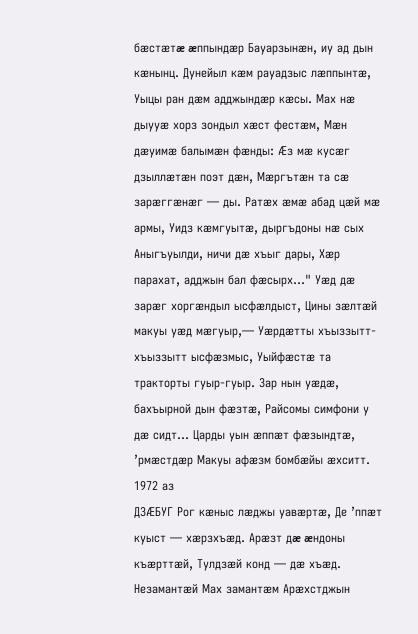бæстæтæ æппындæр Бауарзынæн, иу ад дын кæнынц. Дунейыл кæм рауадзыс лæппынтæ, Уыцы ран дæм адджындæр кæсы. Мах нæ дыууæ хорз зондыл хæст фестæм, Мæн дæуимæ балымæн фæнды: Æз мæ кусæг дзыллæтæн поэт дæн, Мæргътæн та сæ зарæггæнæг — ды. Ратæх æмæ абад цæй мæ армы, Уидз кæмгуытæ, дыргъдоны нæ сых Аныгъуылди, ничи дæ хъыг дары, Хæр парахат, адджын бал фæсырх..." Уæд дæ зарæг хоргæндыл ысфæлдыст, Цины зæлтæй макуы уæд мæгуыр,— Уæрдæтты хъыззытт-хъыззытт ысфæзмыс, Уыйфæстæ та тракторты гуыр-гуыр. Зар нын уæдæ, бахъырной дын фæзтæ, Райсомы симфони у дæ сидт... Царды уын æппæт фæзындтæ, ’рмæстдæр Макуы афæзм бомбæйы æхситт. 1972 аз
ДЗÆБУГ Рог кæныс лæджы уавæртæ, Де ’ппæт куыст — хæрзхъæд. Арæзт дæ æндоны къæрттæй, Тулдзæй конд — дæ хъæд. Незамантæй Мах замантæм Арæхстджын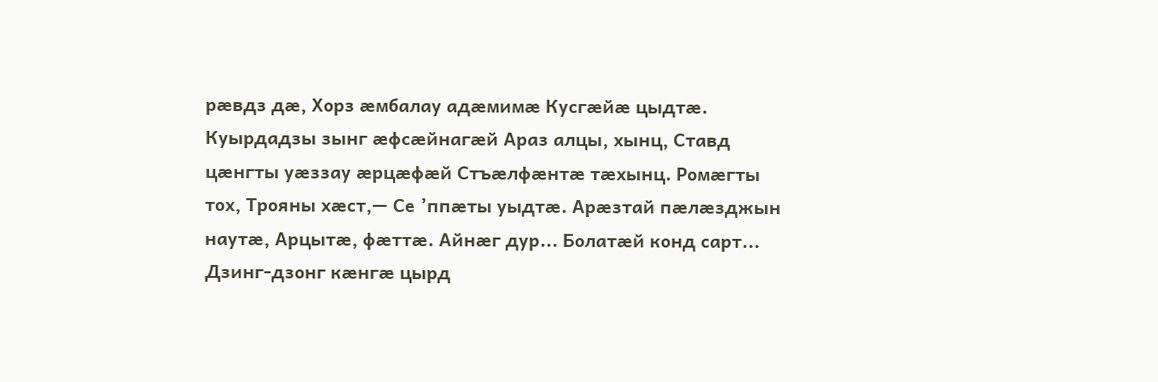рæвдз дæ, Хорз æмбалау адæмимæ Кусгæйæ цыдтæ. Куырдадзы зынг æфсæйнагæй Араз алцы, хынц, Ставд цæнгты уæззау æрцæфæй Стъæлфæнтæ тæхынц. Ромæгты тох, Трояны хæст,— Се ’ппæты уыдтæ. Арæзтай пæлæзджын наутæ, Арцытæ, фæттæ. Айнæг дур... Болатæй конд сарт... Дзинг-дзонг кæнгæ цырд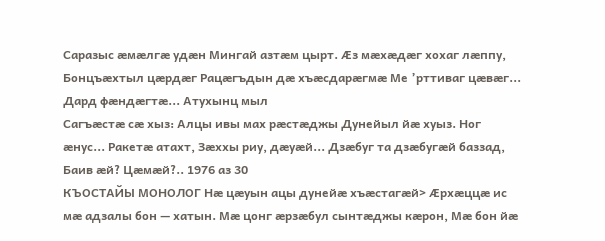Саразыс æмæлгæ удæн Мингай азтæм цырт. Æз мæхæдæг хохаг лæппу, Бонцъæхтыл цæрдæг Рацæгъдын дæ хъæсдарæгмæ Ме ’рттиваг цæвæг... Дард фæндæгтæ... Атухынц мыл
Сагъæстæ сæ хыз: Алцы ивы мах рæстæджы Дунейыл йæ хуыз. Ног æнус... Ракетæ атахт, Зæххы риу, дæуæй... Дзæбуг та дзæбугæй баззад, Баив æй? Цæмæй?.. 1976 аз 30
КЪОСТАЙЫ МОНОЛОГ Нæ цæуын ацы дунейæ хъæстагæй> Æрхæццæ ис мæ адзалы бон — хатын. Мæ цонг æрзæбул сынтæджы кæрон, Мæ бон йæ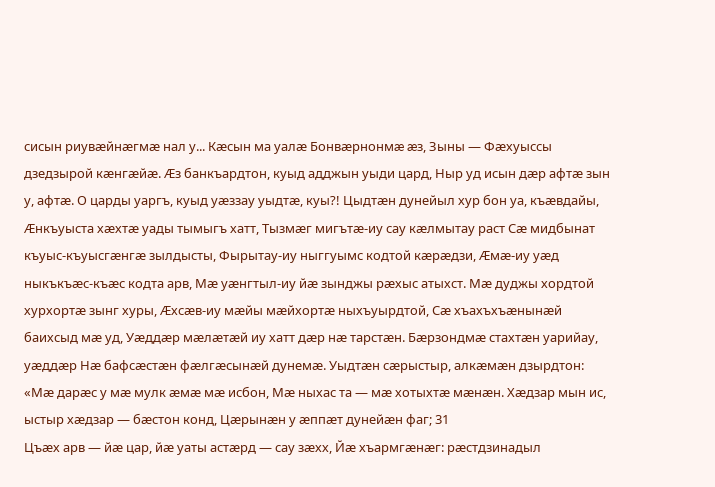сисын риувæйнæгмæ нал у... Кæсын ма уалæ Бонвæрнонмæ æз, Зыны — Фæхуыссы дзедзырой кæнгæйæ. Æз банкъардтон, куыд адджын уыди цард, Ныр уд исын дæр афтæ зын у, афтæ. О царды уаргъ, куыд уæззау уыдтæ, куы?! Цыдтæн дунейыл хур бон уа, къæвдайы, Æнкъуыста хæхтæ уады тымыгъ хатт, Тызмæг мигътæ-иу сау кæлмытау раст Сæ мидбынат къуыс-къуысгæнгæ зылдысты, Фырытау-иу ныггуымс кодтой кæрæдзи, Æмæ-иу уæд ныкъкъæс-къæс кодта арв, Мæ уæнгтыл-иу йæ зынджы рæхыс атыхст. Мæ дуджы хордтой хурхортæ зынг хуры, Æхсæв-иу мæйы мæйхортæ ныхъуырдтой, Сæ хъахъхъæнынæй баихсыд мæ уд, Уæддæр мæлæтæй иу хатт дæр нæ тарстæн. Бæрзондмæ стахтæн уарийау, уæддæр Нæ бафсæстæн фæлгæсынæй дунемæ. Уыдтæн сæрыстыр, алкæмæн дзырдтон: «Мæ дарæс у мæ мулк æмæ мæ исбон, Мæ ныхас та — мæ хотыхтæ мæнæн. Хæдзар мын ис, ыстыр хæдзар — бæстон конд, Цæрынæн у æппæт дунейæн фаг; 31
Цъæх арв — йæ цар, йæ уаты астæрд — сау зæхх, Йæ хъармгæнæг: рæстдзинадыл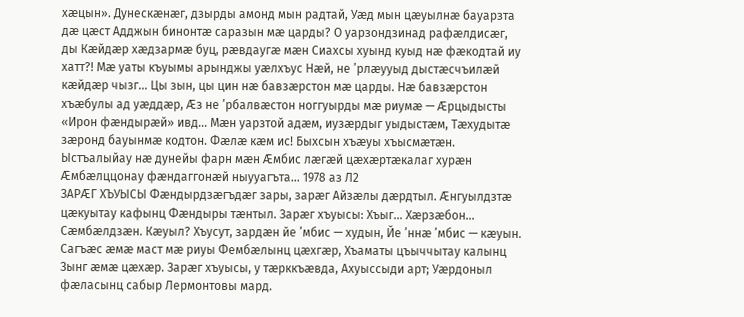хæцын». Дунескæнæг, дзырды амонд мын радтай, Уæд мын цæуылнæ бауарзта дæ цæст Адджын бинонтæ саразын мæ царды? О уарзондзинад рафæлдисæг, ды Кæйдæр хæдзармæ буц, рæвдаугæ мæн Сиахсы хуынд куыд нæ фæкодтай иу хатт?! Мæ уаты къуымы арынджы уæлхъус Нæй, не ’рлæууыд дыстæсчъилæй кæйдæр чызг... Цы зын, цы цин нæ бавзæрстон мæ царды. Нæ бавзæрстон хъæбулы ад уæддæр, Æз не ’рбалвæстон ноггуырды мæ риумæ — Æрцыдысты «Ирон фæндырæй» ивд... Мæн уарзтой адæм, иузæрдыг уыдыстæм, Тæхудытæ зæронд бауынмæ кодтон. Фæлæ кæм ис! Быхсын хъæуы хъысмæтæн. Ыстъалыйау нæ дунейы фарн мæн Æмбис лæгæй цæхæртæкалаг хурæн Æмбæлццонау фæндаггонæй ныууагъта... 1978 аз Л2
ЗАРÆГ ХЪУЫСЫ Фæндырдзæгъдæг зары, зарæг Айзæлы дæрдтыл. Æнгуылдзтæ цæкуытау кафынц Фæндыры тæнтыл. Зарæг хъуысы: Хъыг... Хæрзæбон... Сæмбæлдзæн. Кæуыл? Хъусут, зардæн йе ’мбис — худын, Йе ’ннæ ’мбис — кæуын. Сагъæс æмæ маст мæ риуы Фембæлынц цæхгæр, Хъаматы цъыччытау калынц Зынг æмæ цæхæр. Зарæг хъуысы, у тæрккъæвда, Ахуыссыди арт; Уæрдоныл фæласынц сабыр Лермонтовы мард.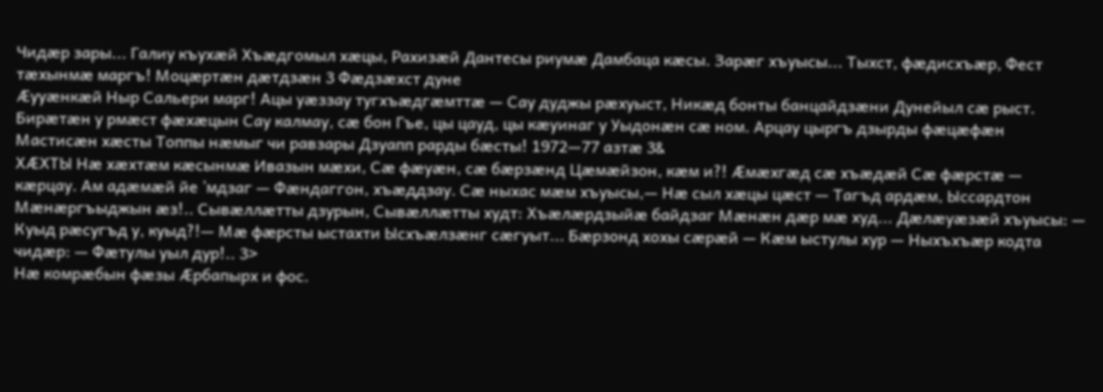Чидæр зары... Галиу къухæй Хъæдгомыл хæцы, Рахизæй Дантесы риумæ Дамбаца кæсы. Зарæг хъуысы... Тыхст, фæдисхъæр, Фест тæхынмæ маргъ! Моцæртæн дæтдзæн 3 Фæдзæхст дуне
Æууæнкæй Ныр Сальери марг! Ацы уæззау тугхъæдгæмттæ — Сау дуджы рæхуыст, Никæд бонты банцайдзæни Дунейыл сæ рыст. Бирæтæн у рмæст фæхæцын Сау калмау, сæ бон Гъе, цы цауд, цы кæуинаг у Уыдонæн сæ ном. Арцау цыргъ дзырды фæцæфæн Мастисæн хæсты Топпы нæмыг чи равзары Дзуапп рарды бæсты! 1972—77 азтæ 3&
ХÆХТЫ Нæ хæхтæм кæсынмæ Ивазын мæхи, Сæ фæуæн, сæ бæрзæнд Цæмæйзон, кæм и?! Æмæхгæд сæ хъæдæй Сæ фæрстæ — кæрцау. Ам адæмæй йе ’мдзаг — Фæндаггон, хъæддзау. Сæ ныхас мæм хъуысы,— Нæ сыл хæцы цæст — Тагъд ардæм, Ыссардтон Мæнæргъыджын æз!.. Сывæллæтты дзурын, Сывæллæтты худт: Хъæлæрдзыйæ байдзаг Мæнæн дæр мæ худ... Дæлæуæзæй хъуысы: — Куыд рæсугъд у, куыд?!— Мæ фæрсты ыстахти Ысхъæлзæнг сæгуыт... Бæрзонд хохы сæрæй — Кæм ыстулы хур — Ныхъхъæр кодта чидæр: — Фæтулы уыл дур!.. 3>
Нæ комрæбын фæзы Æрбапырх и фос.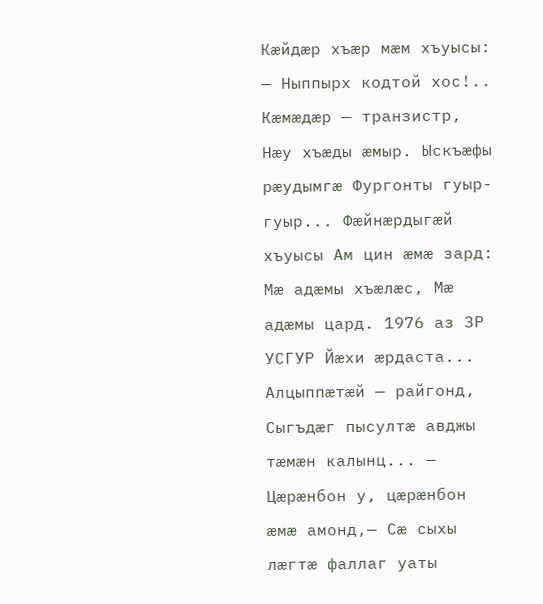Кæйдæр хъæр мæм хъуысы: — Ныппырх кодтой хос!.. Кæмæдæр — транзистр, Нæу хъæды æмыр. Ыскъæфы рæудымгæ Фургонты гуыр-гуыр... Фæйнæрдыгæй хъуысы Ам цин æмæ зард: Мæ адæмы хъæлæс, Мæ адæмы цард. 1976 аз ЗР
УСГУР Йæхи æрдаста... Алцыппæтæй — райгонд, Сыгъдæг пысултæ авджы тæмæн калынц... — Цæрæнбон у, цæрæнбон æмæ амонд,— Сæ сыхы лæгтæ фаллаг уаты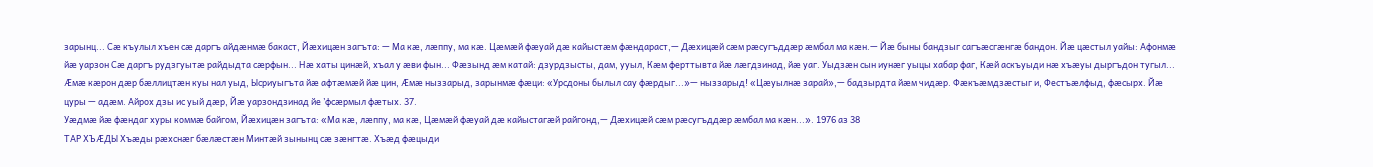зарынц... Сæ къулыл хъен сæ даргъ айдæнмæ бакаст, Йæхицæн загъта: — Ма кæ, лæппу, ма кæ. Цæмæй фæуай дæ кайыстæм фæндараст,— Дæхицæй сæм рæсугъддæр æмбал ма кæн.— Йæ быны бандзыг сагъæсгæнгæ бандон. Йæ цæстыл уайы: Афонмæ йæ уарзон Сæ даргъ рудзгуытæ райдыдта сæрфын... Нæ хаты цинæй, хъал у æви фын... Фæзынд æм катай: дзурдзысты, дам, ууыл, Кæм ферттывта йæ лæгдзинад, йæ уаг. Уыдзæн сын иунæг уыцы хабар фаг, Кæй аскъуыди нæ хъæуы дыргъдон тугыл... Æмæ кæрон дæр бæллицтæн куы нал уыд, Ысриуыгъта йæ афтæмæй йæ цин, Æмæ ныззарыд, зарынмæ фæци: «Урсдоны былыл сау фæрдыг...»— ныззарыд! «Цæуылнæ зарай»,— бадзырдта йæм чидæр. Фæкъæмдзæстыг и, Фестъæлфыд, фæсырх. Йæ цуры — адæм. Айрох дзы ис уый дæр, Йæ уарзондзинад йе ’фсæрмыл фæтых. 37.
Уæдмæ йæ фæндаг хуры коммæ байгом, Йæхицæн загъта: «Ма кæ, лæппу, ма кæ, Цæмæй фæуай дæ кайыстагæй райгонд,— Дæхицæй сæм рæсугъддæр æмбал ма кæн...». 1976 аз 38
ТАР ХЪÆДЫ Хъæды рæхснæг бæлæстæн Минтæй зынынц сæ зæнгтæ. Хъæд фæцыди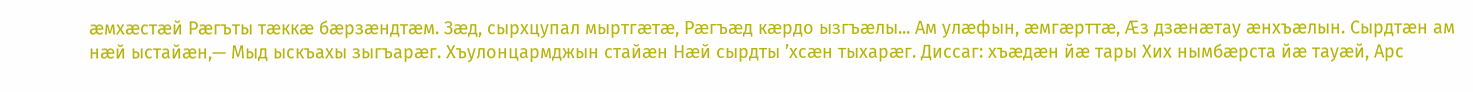æмхæстæй Рæгъты тæккæ бæрзæндтæм. Зæд, сырхцупал мыртгæтæ, Рæгъæд кæрдо ызгъæлы... Ам улæфын, æмгæрттæ, Æз дзæнæтау æнхъæлын. Сырдтæн ам нæй ыстайæн,— Мыд ыскъахы зыгъарæг. Хъулонцармджын стайæн Нæй сырдты ’хсæн тыхарæг. Диссаг: хъæдæн йæ тары Хих нымбæрста йæ тауæй, Арс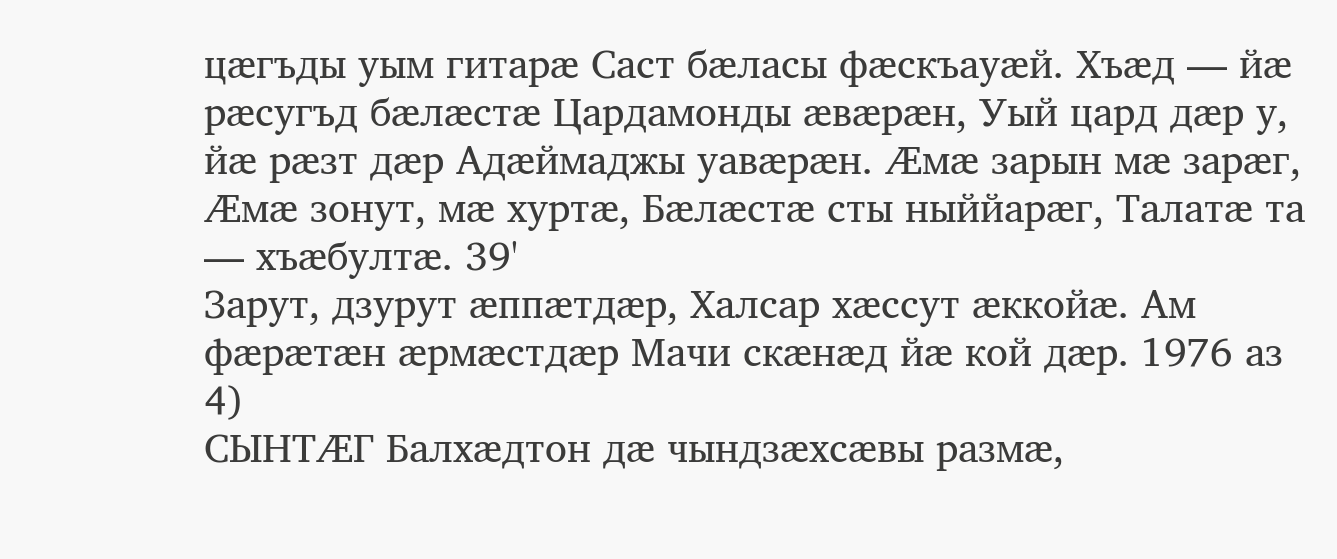цæгъды уым гитарæ Саст бæласы фæскъауæй. Хъæд — йæ рæсугъд бæлæстæ Цардамонды æвæрæн, Уый цард дæр у, йæ рæзт дæр Адæймаджы уавæрæн. Æмæ зарын мæ зарæг, Æмæ зонут, мæ хуртæ, Бæлæстæ сты ныййарæг, Талатæ та — хъæбултæ. 39'
Зарут, дзурут æппæтдæр, Халсар хæссут æккойæ. Ам фæрæтæн æрмæстдæр Мачи скæнæд йæ кой дæр. 1976 аз 4)
СЫНТÆГ Балхæдтон дæ чындзæхсæвы размæ,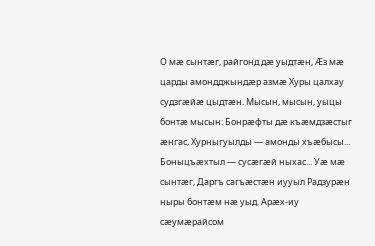О мæ сынтæг, райгонд дæ уыдтæн, Æз мæ царды амондджындæр азмæ Хуры цалхау судзгæйæ цыдтæн. Мысын, мысын, уыцы бонтæ мысын: Бонрæфты дæ къæмдзæстыг æнгас, Хурныгуылды — амонды хъæбысы... Боныцъæхтыл — сусæгæй ныхас... Уæ мæ сынтæг, Даргъ сагъæстæн иууыл Радзурæн ныры бонтæм нæ уыд. Арæх-иу сæумæрайсом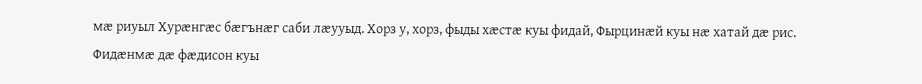мæ риуыл Хурæнгæс бæгънæг саби лæууыд. Хорз у, хорз, фыды хæстæ куы фидай, Фырцинæй куы нæ хатай дæ рис. Фидæнмæ дæ фæдисон куы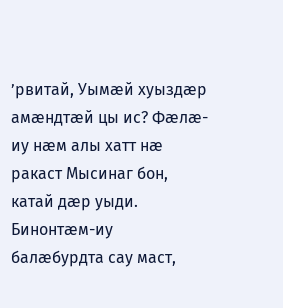’рвитай, Уымæй хуыздæр амæндтæй цы ис? Фæлæ-иу нæм алы хатт нæ ракаст Мысинаг бон, катай дæр уыди. Бинонтæм-иу балæбурдта сау маст,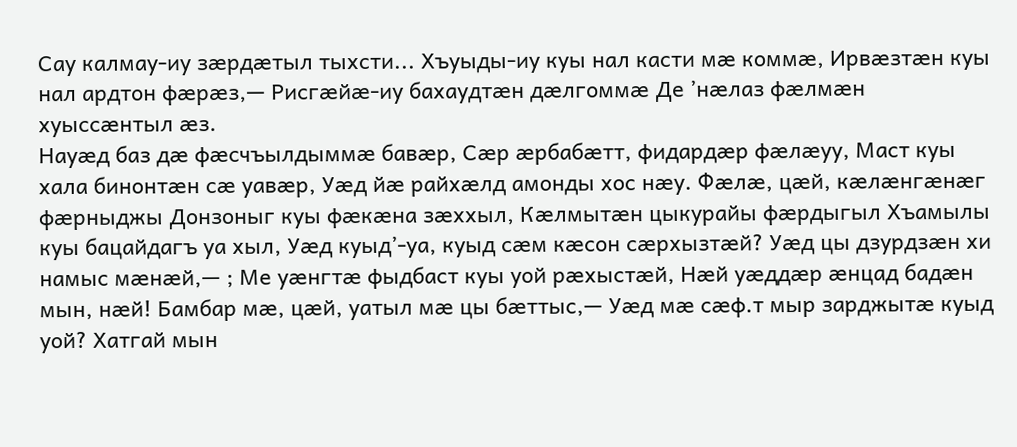Сау калмау-иу зæрдæтыл тыхсти... Хъуыды-иу куы нал касти мæ коммæ, Ирвæзтæн куы нал ардтон фæрæз,— Рисгæйæ-иу бахаудтæн дæлгоммæ Де ’нæлаз фæлмæн хуыссæнтыл æз.
Науæд баз дæ фæсчъылдыммæ бавæр, Сæр æрбабæтт, фидардæр фæлæуу, Маст куы хала бинонтæн сæ уавæр, Уæд йæ райхæлд амонды хос нæу. Фæлæ, цæй, кæлæнгæнæг фæрныджы Донзоныг куы фæкæна зæххыл, Кæлмытæн цыкурайы фæрдыгыл Хъамылы куы бацайдагъ уа хыл, Уæд куыд’-уа, куыд сæм кæсон сæрхызтæй? Уæд цы дзурдзæн хи намыс мæнæй,— ; Ме уæнгтæ фыдбаст куы уой рæхыстæй, Нæй уæддæр æнцад бадæн мын, нæй! Бамбар мæ, цæй, уатыл мæ цы бæттыс,— Уæд мæ сæф.т мыр зарджытæ куыд уой? Хатгай мын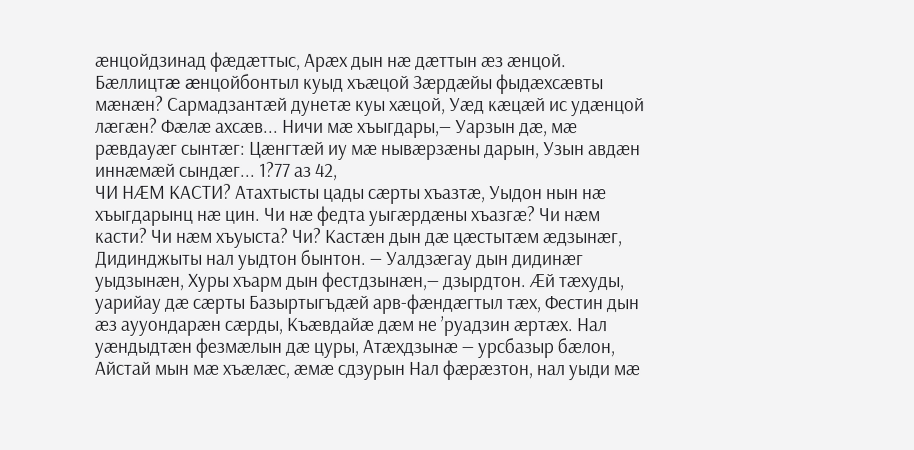æнцойдзинад фæдæттыс, Арæх дын нæ дæттын æз æнцой. Бæллицтæ æнцойбонтыл куыд хъæцой Зæрдæйы фыдæхсæвты мæнæн? Сармадзантæй дунетæ куы хæцой, Уæд кæцæй ис удæнцой лæгæн? Фæлæ ахсæв... Ничи мæ хъыгдары,— Уарзын дæ, мæ рæвдауæг сынтæг: Цæнгтæй иу мæ нывæрзæны дарын, Узын авдæн иннæмæй сындæг... 1?77 аз 42,
ЧИ НÆМ КАСТИ? Атахтысты цады сæрты хъазтæ, Уыдон нын нæ хъыгдарынц нæ цин. Чи нæ федта уыгæрдæны хъазгæ? Чи нæм касти? Чи нæм хъуыста? Чи? Кастæн дын дæ цæстытæм æдзынæг, Дидинджыты нал уыдтон бынтон. — Уалдзæгау дын дидинæг уыдзынæн, Хуры хъарм дын фестдзынæн,— дзырдтон. Æй тæхуды, уарийау дæ сæрты Базыртыгъдæй арв-фæндæгтыл тæх, Фестин дын æз аууондарæн сæрды, Къæвдайæ дæм не ’руадзин æртæх. Нал уæндыдтæн фезмæлын дæ цуры, Атæхдзынæ — урсбазыр бæлон, Айстай мын мæ хъæлæс, æмæ сдзурын Нал фæрæзтон, нал уыди мæ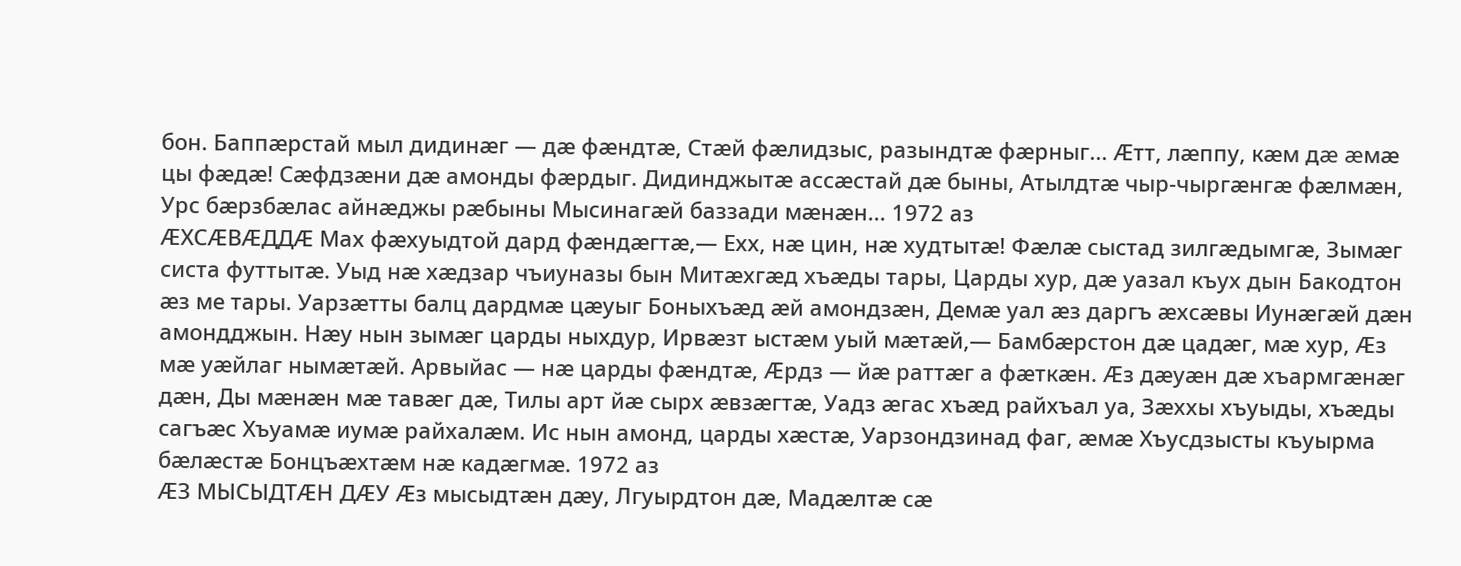бон. Баппæрстай мыл дидинæг — дæ фæндтæ, Стæй фæлидзыс, разындтæ фæрныг... Æтт, лæппу, кæм дæ æмæ цы фæдæ! Сæфдзæни дæ амонды фæрдыг. Дидинджытæ ассæстай дæ быны, Атылдтæ чыр-чыргæнгæ фæлмæн, Урс бæрзбæлас айнæджы рæбыны Мысинагæй баззади мæнæн... 1972 аз
ÆХСÆВÆДДÆ Мах фæхуыдтой дард фæндæгтæ,— Ехх, нæ цин, нæ худтытæ! Фæлæ сыстад зилгæдымгæ, Зымæг систа футтытæ. Уыд нæ хæдзар чъиуназы бын Митæхгæд хъæды тары, Царды хур, дæ уазал къух дын Бакодтон æз ме тары. Уарзæтты балц дардмæ цæуыг Боныхъæд æй амондзæн, Демæ уал æз даргъ æхсæвы Иунæгæй дæн амондджын. Нæу нын зымæг царды ныхдур, Ирвæзт ыстæм уый мæтæй,— Бамбæрстон дæ цадæг, мæ хур, Æз мæ уæйлаг нымæтæй. Арвыйас — нæ царды фæндтæ, Æрдз — йæ раттæг а фæткæн. Æз дæуæн дæ хъармгæнæг дæн, Ды мæнæн мæ тавæг дæ, Тилы арт йæ сырх æвзæгтæ, Уадз æгас хъæд райхъал уа, Зæххы хъуыды, хъæды сагъæс Хъуамæ иумæ райхалæм. Ис нын амонд, царды хæстæ, Уарзондзинад фаг, æмæ Хъусдзысты къуырма бæлæстæ Бонцъæхтæм нæ кадæгмæ. 1972 аз
ÆЗ МЫСЫДТÆН ДÆУ Æз мысыдтæн дæу, Лгуырдтон дæ, Мадæлтæ сæ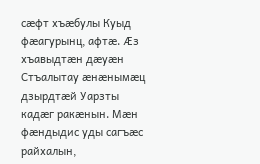сæфт хъæбулы Куыд фæагурынц, афтæ. Æз хъавыдтæн дæуæн Стъалытау æнæнымæц дзырдтæй Уарзты кадæг ракæнын. Мæн фæндыдис уды сагъæс райхалын,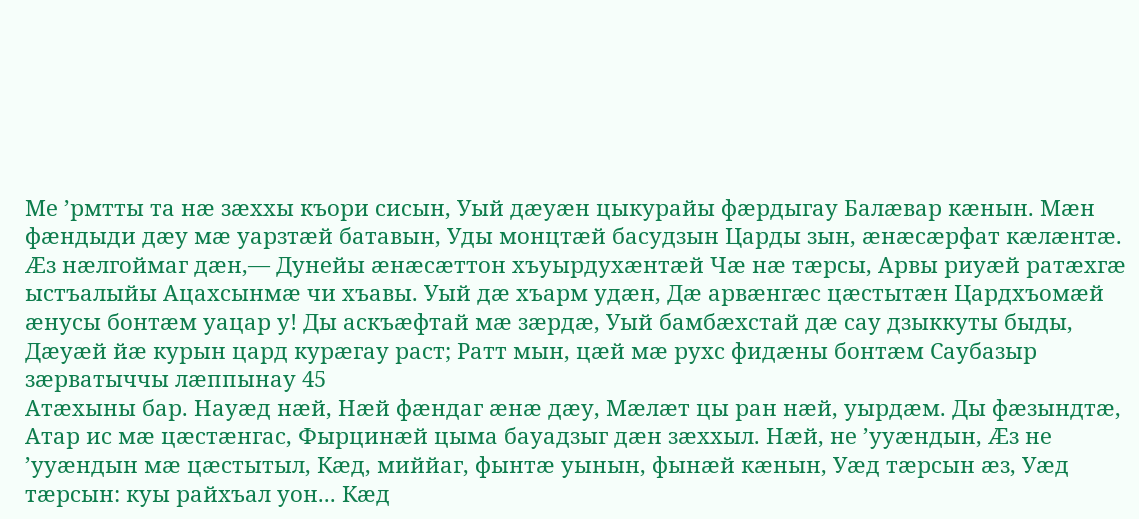Ме ’рмтты та нæ зæххы къори сисын, Уый дæуæн цыкурайы фæрдыгау Балæвар кæнын. Мæн фæндыди дæу мæ уарзтæй батавын, Уды монцтæй басудзын Царды зын, æнæсæрфат кæлæнтæ. Æз нæлгоймаг дæн,— Дунейы æнæсæттон хъуырдухæнтæй Чæ нæ тæрсы, Арвы риуæй ратæхгæ ыстъалыйы Ацахсынмæ чи хъавы. Уый дæ хъарм удæн, Дæ арвæнгæс цæстытæн Цардхъомæй æнусы бонтæм уацар у! Ды аскъæфтай мæ зæрдæ, Уый бамбæхстай дæ сау дзыккуты быды, Дæуæй йæ курын цард курæгау раст; Ратт мын, цæй мæ рухс фидæны бонтæм Саубазыр зæрватыччы лæппынау 45
Атæхыны бар. Науæд нæй, Нæй фæндаг æнæ дæу, Мæлæт цы ран нæй, уырдæм. Ды фæзындтæ, Атар ис мæ цæстæнгас, Фырцинæй цыма бауадзыг дæн зæххыл. Нæй, не ’ууæндын, Æз не ’ууæндын мæ цæстытыл, Кæд, миййаг, фынтæ уынын, фынæй кæнын, Уæд тæрсын æз, Уæд тæрсын: куы райхъал уон... Кæд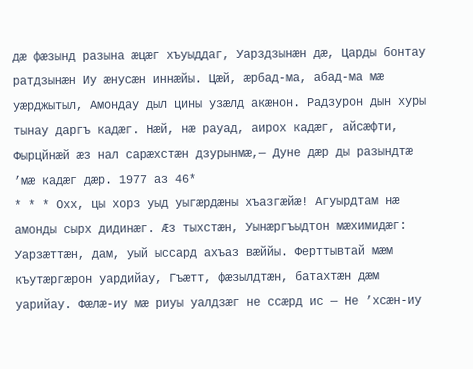дæ фæзынд разына æцæг хъуыддаг, Уарздзынæн дæ, Царды бонтау ратдзынæн Иу æнусæн иннæйы. Цæй, æрбад-ма, абад-ма мæ уæрджытыл, Амондау дыл цины узæлд акæнон. Радзурон дын хуры тынау даргъ кадæг. Нæй, нæ рауад, аирох кадæг, айсæфти, Фырцйнæй æз нал сарæхстæн дзурынмæ,— Дуне дæр ды разындтæ ’мæ кадæг дæр. 1977 аз 46*
* * * Охх, цы хорз уыд уыгæрдæны хъазгæйæ! Агуырдтам нæ амонды сырх дидинæг. Æз тыхстæн, Уынæргъыдтон мæхимидæг: Уарзæттæн, дам, уый ыссард ахъаз вæййы. Ферттывтай мæм къутæргæрон уардийау, Гъæтт, фæзылдтæн, батахтæн дæм уарийау. Фæлæ-иу мæ риуы уалдзæг не ссæрд ис — Не ’хсæн-иу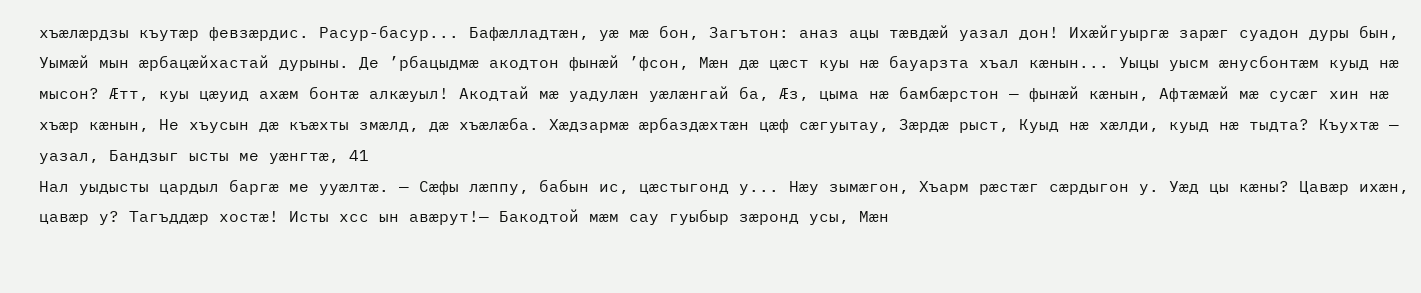хъæлæрдзы къутæр февзæрдис. Расур-басур... Бафæлладтæн, уæ мæ бон, Загътон: аназ ацы тæвдæй уазал дон! Ихæйгуыргæ зарæг суадон дуры бын, Уымæй мын æрбацæйхастай дурыны. Де ’рбацыдмæ акодтон фынæй ’фсон, Мæн дæ цæст куы нæ бауарзта хъал кæнын... Уыцы уысм æнусбонтæм куыд нæ мысон? Æтт, куы цæуид ахæм бонтæ алкæуыл! Акодтай мæ уадулæн уæлæнгай ба, Æз, цыма нæ бамбæрстон — фынæй кæнын, Афтæмæй мæ сусæг хин нæ хъæр кæнын, Не хъусын дæ къæхты змæлд, дæ хъæлæба. Хæдзармæ æрбаздæхтæн цæф сæгуытау, Зæрдæ рыст, Куыд нæ хæлди, куыд нæ тыдта? Къухтæ — уазал, Бандзыг ысты ме уæнгтæ, 41
Нал уыдысты цардыл баргæ ме ууæлтæ. — Сæфы лæппу, бабын ис, цæстыгонд у... Нæу зымæгон, Хъарм рæстæг сæрдыгон у. Уæд цы кæны? Цавæр ихæн, цавæр у? Тагъддæр хостæ! Исты хсс ын авæрут!— Бакодтой мæм сау гуыбыр зæронд усы, Мæн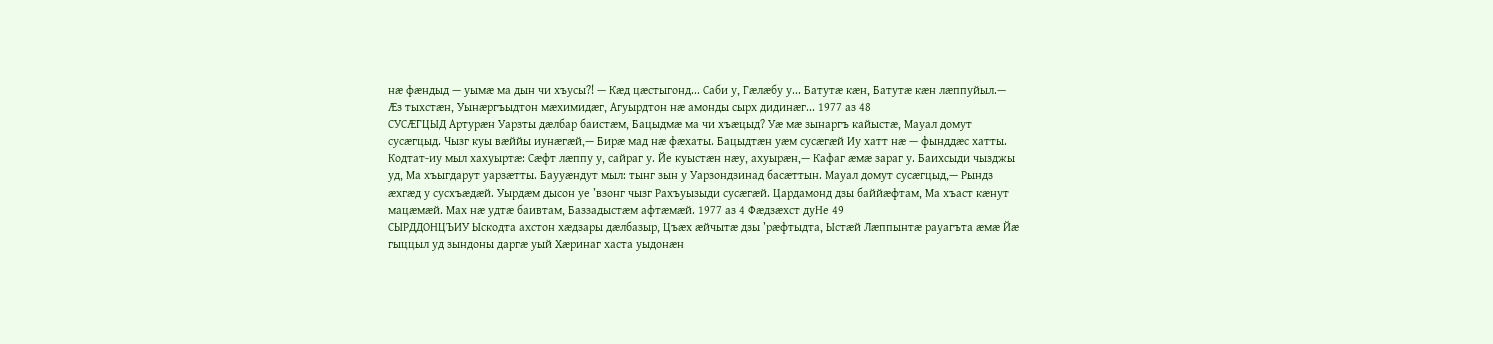нæ фæндыд — уымæ ма дын чи хъусы?! — Кæд цæстыгонд... Саби у, Гæлæбу у... Батутæ кæн, Батутæ кæн лæппуйыл.— Æз тыхстæн, Уынæргъыдтон мæхимидæг, Агуырдтон нæ амонды сырх дидинæг... 1977 аз 48
СУСÆГЦЫД Артурæн Уарзты дæлбар баистæм, Бацыдмæ ма чи хъæцыд? Уæ мæ зынаргъ кайыстæ, Мауал домут сусæгцыд. Чызг куы вæййы иунæгæй,— Бирæ мад нæ фæхаты. Бацыдтæн уæм сусæгæй Иу хатт нæ — фынддæс хатты. Кодтат-иу мыл хахуыртæ: Сæфт лæппу у, сайраг у. Йе куыстæн нæу, ахуырæн,— Кафаг æмæ зараг у. Баихсыди чызджы уд, Ма хъыгдарут уарзæтты. Баууæндут мыл: тынг зын у Уарзондзинад басæттын. Мауал домут сусæгцыд,— Рындз æхгæд у сусхъæдæй. Уырдæм дысон уе ’взонг чызг Рахъуызыди сусæгæй. Цардамонд дзы баййæфтам, Ма хъаст кæнут мацæмæй. Мах нæ удтæ баивтам, Баззадыстæм афтæмæй. 1977 аз 4 Фæдзæхст дуНе 49
СЫРДДОНЦЪИУ Ыскодта ахстон хæдзары дæлбазыр, Цъæх æйчытæ дзы ’рæфтыдта, Ыстæй Лæппынтæ рауагъта æмæ Йæ гыццыл уд зындоны даргæ уый Хæринаг хаста уыдонæн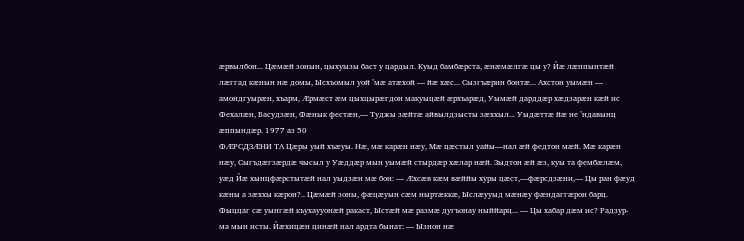æрвылбон... Цæмæй зонын, цыхуызы баст у цардыл. Куыд бамбæрста, æнæмæлгæ цы у? Йæ лæппынтæй лæггад кæнын нæ домы, Ысхъомыл уой ’мæ атæхой — йæ хæс... Сызгъæрин бонтæ... Ахстон уымæн — амондгуырæн, хъарм, Æрмæст æм цыхцырæгдон макуыцæй æрхъарæд, Уымæй дарддæр хæдзарæн кæй ис Фехалæн, Басудзæн, Фæнык фестæн,— Туджы зæйтæ айвылдзысты зæххыл... Уыдæттæ йæ не ’ндавынц æппындæр. 1977 аз 50
ФÆРСДЗÆНИ ТА Цæры уый хъæуы. Нæ, мæ карæн нæу, Мæ цæстыл уайы—нал æй федтон мæй. Мæ карæн нæу, Сыгъдæгзæрдæ чысыл у Уæддæр мын уымæй стырдæр хæлар нæй. Зыдтон æй æз, куы та фембæлæм, уæд Йæ хынцфæрстытæй нал уыдзæн мæ бон: — Æхсæв кæм вæййы хуры цæст,—фæрсдзæни,— Цы ран фæуд кæны а зæххы кæрон?.. Цæмæй зоны, фæцæуын сæм ныртæккæ, Ыслæууыд мæнæу фæндаггæрон барц. Фыццаг сæ уынгæй къухаууонæй ракаст, Ыстæй мæ размæ дугъонау ныййарц... — Цы хабар дæм ис? Радзур-ма мын исты. Йæхицæн цинæй нал ардта бынат: — Ызнон нæ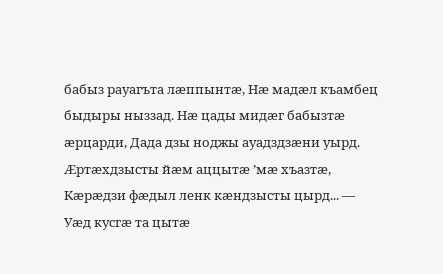бабыз рауагъта лæппынтæ, Нæ мадæл къамбец быдыры ныззад. Нæ цады мидæг бабызтæ æрцарди, Дада дзы ноджы ауадздзæни уырд. Æртæхдзысты йæм аццытæ ’мæ хъазтæ, Кæрæдзи фæдыл ленк кæндзысты цырд... — Уæд кусгæ та цытæ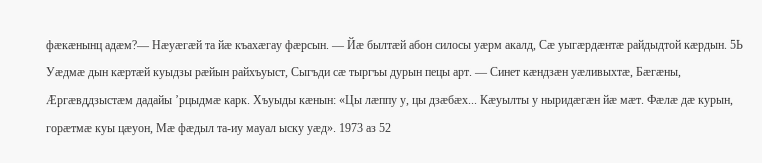фæкæнынц адæм?— Нæуæгæй та йæ къахæгау фæрсын. — Йæ былтæй абон силосы уæрм акалд, Сæ уыгæрдæнтæ райдыдтой кæрдын. 5Ь
Уæдмæ дын кæртæй куыдзы рæйын райхъуыст, Сыгъди сæ тыргъы дурын пецы арт. — Синет кæндзæн уæливыхтæ, Бæгæны, Æргæвддзыстæм дадайы ’рцыдмæ карк. Хъуыды кæнын: «Цы лæппу у, цы дзæбæх... Кæуылты у ныридæгæн йæ мæт. Фæлæ дæ курын, горæтмæ куы цæуон, Мæ фæдыл та-иу мауал ыску уæд». 1973 аз 52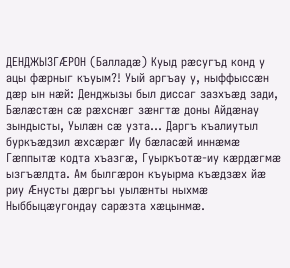ДЕНДЖЫЗГÆРОН (Балладæ) Куыд рæсугъд конд у ацы фæрныг къуым?! Уый аргъау у, ныффыссæн дæр ын нæй: Денджызы был диссаг зазхъæд зади, Бæлæстæн сæ рæхснæг зæнгтæ доны Айдæнау зындысты, Уылæн сæ узта... Даргъ къалиутыл буркъæдзил æхсæрæг Иу бæласæй иннæмæ Гæппытæ кодта хъазгæ, Гуыркъотæ-иу кæрдæгмæ ызгъæлдта. Ам былгæрон къуырма къæдзæх йæ риу Æнусты дæргъы уылæнты ныхмæ Ныббыцæугондау сарæзта хæцынмæ.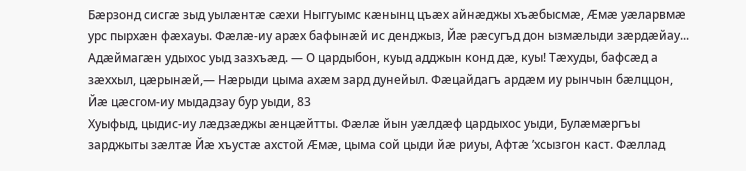Бæрзонд сисгæ зыд уылæнтæ сæхи Ныггуымс кæнынц цъæх айнæджы хъæбысмæ, Æмæ уæларвмæ урс пырхæн фæхауы. Фæлæ-иу арæх бафынæй ис денджыз, Йæ рæсугъд дон ызмæлыди зæрдæйау... Адæймагæн удыхос уыд зазхъæд. — О цардыбон, куыд адджын конд дæ, куы! Тæхуды, бафсæд а зæххыл, цæрынæй,— Нæрыди цыма ахæм зард дунейыл. Фæцайдагъ ардæм иу рынчын бæлццон, Йæ цæсгом-иу мыдадзау бур уыди, 83
Хуыфыд, цыдис-иу лæдзæджы æнцæйтты. Фæлæ йын уæлдæф цардыхос уыди, Булæмæргъы зарджыты зæлтæ Йæ хъустæ ахстой Æмæ, цыма сой цыди йæ риуы, Афтæ ’хсызгон каст. Фæллад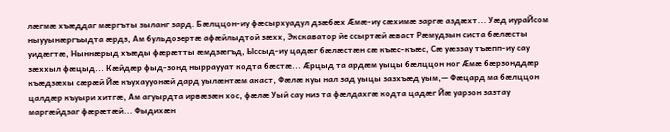лæгмæ хъæддаг мæргъты зыланг зард. Бæлццон-иу фæсырхуадул дзæбæх Æмæ-иу сæхимæ заргæ аздæхт... Уæд иураЙсом ныууынæргъыдта æрдз, Ам бульдозертæ афæйлыдтой зæхх, Экскаватор йе ссыртæй æваст Рæмудзын систа бæлæсты уидæгтæ, Ныннæрыд хъæды фæрæтты æмдзæгъд, Ыссыд-иу цадæг бæлæстæн сæ къæс-къæс, Сæ уæззау тъæпп-иу сау зæххыл фæцыд... Кæйдæр фыд-зонд нырраууат кодта бæстæ... Æрцыд та ардæм уыцы бæлццон ног Æмæ бæрзонддæр къæдзæхы сæрæй Йæ къухаууонæй дард уылæнтæм акаст, Фæлæ куы нал зад уыцы зазхъæд уым,— Фæцард ма бæлццон цалдæр къуыри хитгæ, Ам агуырдта ирвæзæн хос, фæлæ Уый сау низ та фæлдахгæ кодта цадæг Йæ уарзон зазтау маргæйдзаг фæрæтæй... Фыдихæн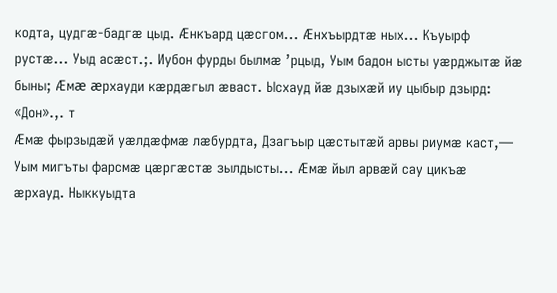кодта, цудгæ-бадгæ цыд. Æнкъард цæсгом... Æнхъырдтæ ных... Къуырф рустæ... Уыд асæст.;. Иубон фурды былмæ ’рцыд, Уым бадон ысты уæрджытæ йæ быны; Æмæ æрхауди кæрдæгыл æваст. Ысхауд йæ дзыхæй иу цыбыр дзырд: «Дон».,. т
Æмæ фырзыдæй уæлдæфмæ лæбурдта, Дзагъыр цæстытæй арвы риумæ каст,— Уым мигъты фарсмæ цæргæстæ зылдысты... Æмæ йыл арвæй сау цикъæ æрхауд. Ныккуыдта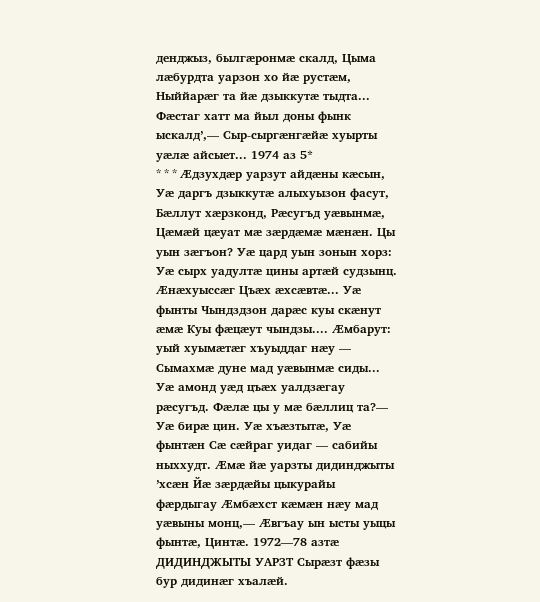денджыз, былгæронмæ скалд, Цыма лæбурдта уарзон хо йæ рустæм, Ныййарæг та йæ дзыккутæ тыдта... Фæстаг хатт ма йыл доны фынк ыскалд’,— Сыр-сыргæнгæйæ хуырты уæлæ айсыет... 1974 аз 5*
* * * Æдзухдæр уарзут айдæны кæсын, Уæ даргъ дзыккутæ алыхуызон фасут, Бæллут хæрзконд, Рæсугъд уæвынмæ, Цæмæй цæуат мæ зæрдæмæ мæнæн. Цы уын зæгъон? Уæ цард уын зонын хорз: Уæ сырх уадултæ цины артæй судзынц. Æнæхуыссæг Цъæх æхсæвтæ... Уæ фынты Чындздзон дарæс куы скæнут æмæ Куы фæцæут чындзы.... Æмбарут: уый хуымæтæг хъуыддаг нæу — Сымахмæ дуне мад уæвынмæ сиды... Уæ амонд уæд цъæх уалдзæгау рæсугъд. Фæлæ цы у мæ бæллиц та?— Уæ бирæ цин. Уæ хъæзтытæ, Уæ фынтæн Сæ сæйраг уидаг — сабийы ныххудт. Æмæ йæ уарзты дидинджыты ’хсæн Йæ зæрдæйы цыкурайы фæрдыгау Æмбæхст кæмæн нæу мад уæвыны монц,— Æвгъау ын ысты уыцы фынтæ, Цинтæ. 1972—78 азтæ
ДИДИНДЖЫТЫ УАРЗТ Сырæзт фæзы бур дидинæг хъалæй.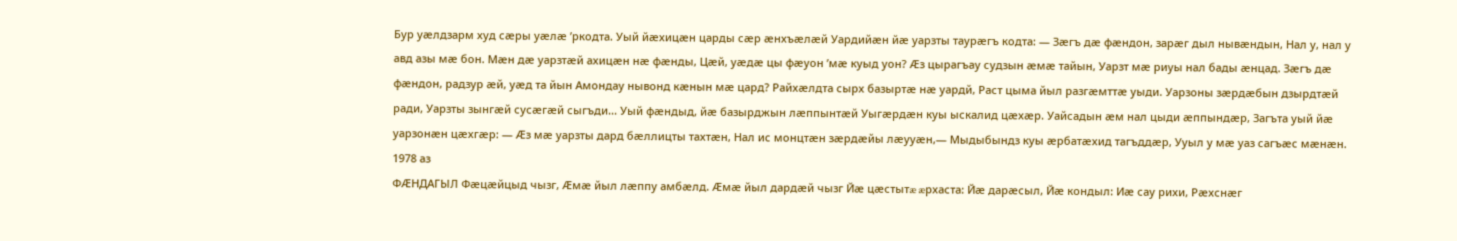Бур уæлдзарм худ сæры уæлæ ’ркодта. Уый йæхицæн царды сæр æнхъæлæй Уардийæн йæ уарзты таурæгъ кодта: — Зæгъ дæ фæндон, зарæг дыл нывæндын, Нал у, нал у авд азы мæ бон. Мæн дæ уарзтæй ахицæн нæ фæнды, Цæй, уæдæ цы фæуон ’мæ куыд уон? Æз цырагъау судзын æмæ тайын, Уарзт мæ риуы нал бады æнцад. Зæгъ дæ фæндон, радзур æй, уæд та йын Амондау нывонд кæнын мæ цард? Райхæлдта сырх базыртæ нæ уардй, Раст цыма йыл разгæмттæ уыди. Уарзоны зæрдæбын дзырдтæй ради, Уарзты зынгæй сусæгæй сыгъди... Уый фæндыд, йæ базырджын лæппынтæй Уыгæрдæн куы ыскалид цæхæр. Уайсадын æм нал цыди æппындæр, Загъта уый йæ уарзонæн цæхгæр: — Æз мæ уарзты дард бæллицты тахтæн, Нал ис монцтæн зæрдæйы лæууæн,— Мыдыбындз куы æрбатæхид тагъддæр, Ууыл у мæ уаз сагъæс мæнæн. 1978 аз
ФÆНДАГЫЛ Фæцæйцыд чызг, Æмæ йыл лæппу амбæлд. Æмæ йыл дардæй чызг Йæ цæстытæ æрхаста: Йæ дарæсыл, Йæ кондыл: Иæ сау рихи, Рæхснæг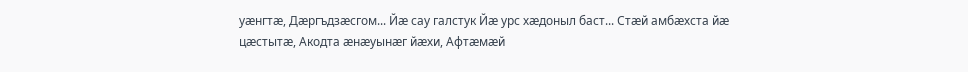уæнгтæ, Дæргъдзæсгом... Йæ сау галстук Йæ урс хæдоныл баст... Стæй амбæхста йæ цæстытæ, Акодта æнæуынæг йæхи, Афтæмæй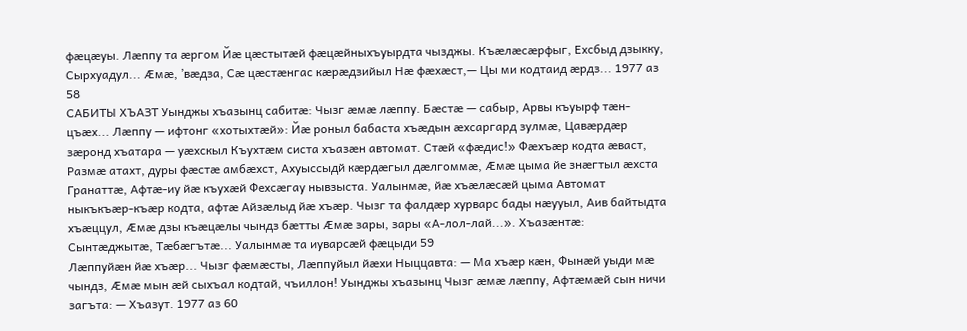фæцæуы. Лæппу та æргом Йæ цæстытæй фæцæйныхъуырдта чызджы. Къæлæсæрфыг, Ехсбыд дзыкку, Сырхуадул... Æмæ, ’вæдза, Сæ цæстæнгас кæрæдзийыл Нæ фæхæст,— Цы ми кодтаид æрдз... 1977 аз 58
САБИТЫ ХЪАЗТ Уынджы хъазынц сабитæ: Чызг æмæ лæппу. Бæстæ — сабыр, Арвы къуырф тæн-цъæх... Лæппу — ифтонг «хотыхтæй»: Йæ роныл бабаста хъæдын æхсаргард зулмæ, Цавæрдæр зæронд хъатара — уæхскыл Къухтæм систа хъазæн автомат. Стæй «фæдис!» Фæхъæр кодта æваст, Размæ атахт, дуры фæстæ амбæхст, Ахуыссыдй кæрдæгыл дæлгоммæ, Æмæ цыма йе знæгтыл æхста Гранаттæ, Афтæ-иу йæ къухæй Фехсæгау нывзыста. Уалынмæ, йæ хъæлæсæй цыма Автомат ныкъкъæр-къæр кодта, афтæ Айзæлыд йæ хъæр. Чызг та фалдæр хурварс бады нæууыл, Аив байтыдта хъæццул, Æмæ дзы къæцæлы чындз бæтты Æмæ зары, зары «А-лол-лай...». Хъазæнтæ: Сынтæджытæ, Тæбæгътæ... Уалынмæ та иуварсæй фæцыди 59
Лæппуйæн йæ хъæр... Чызг фæмæсты, Лæппуйыл йæхи Ныццавта: — Ма хъæр кæн, Фынæй уыди мæ чындз, Æмæ мын æй сыхъал кодтай, чъиллон! Уынджы хъазынц Чызг æмæ лæппу, Афтæмæй сын ничи загъта: — Хъазут. 1977 аз 60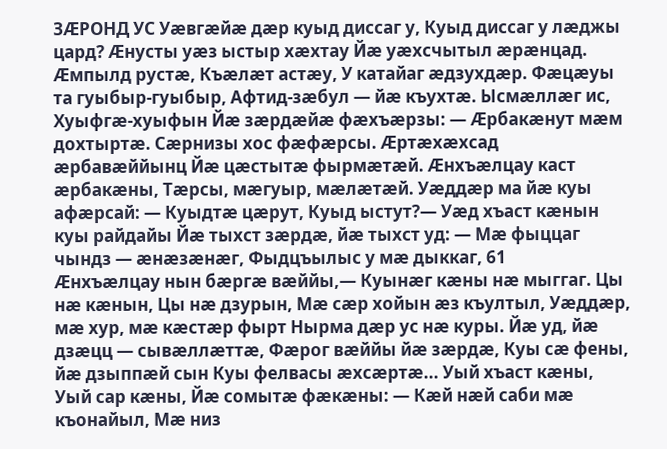ЗÆРОНД УС Уæвгæйæ дæр куыд диссаг у, Куыд диссаг у лæджы цард? Æнусты уæз ыстыр хæхтау Йæ уæхсчытыл æрæнцад. Æмпылд рустæ, Къæлæт астæу, У катайаг æдзухдæр. Фæцæуы та гуыбыр-гуыбыр, Афтид-зæбул — йæ къухтæ. Ысмæллæг ис, Хуыфгæ-хуыфын Йæ зæрдæйæ фæхъæрзы: — Æрбакæнут мæм дохтыртæ. Сæрнизы хос фæфæрсы. Æртæхæхсад æрбавæййынц Йæ цæстытæ фырмæтæй. Æнхъæлцау каст æрбакæны, Тæрсы, мæгуыр, мæлæтæй. Уæддæр ма йæ куы афæрсай: — Куыдтæ цæрут, Куыд ыстут?— Уæд хъаст кæнын куы райдайы Йæ тыхст зæрдæ, йæ тыхст уд: — Мæ фыццаг чындз — æнæзæнæг, Фыдцъылыс у мæ дыккаг, 61
Æнхъæлцау нын бæргæ вæййы,— Куынæг кæны нæ мыггаг. Цы нæ кæнын, Цы нæ дзурын, Мæ сæр хойын æз къултыл, Уæддæр, мæ хур, мæ кæстæр фырт Нырма дæр ус нæ куры. Йæ уд, йæ дзæцц — сывæллæттæ, Фæрог вæййы йæ зæрдæ, Куы сæ фены, йæ дзыппæй сын Куы фелвасы æхсæртæ... Уый хъаст кæны, Уый сар кæны, Йæ сомытæ фæкæны: — Кæй нæй саби мæ къонайыл, Мæ низ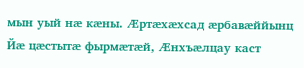мын уый нæ кæны. Æртæхæхсад æрбавæййынц Йæ цæстытæ фырмæтæй, Æнхъæлцау каст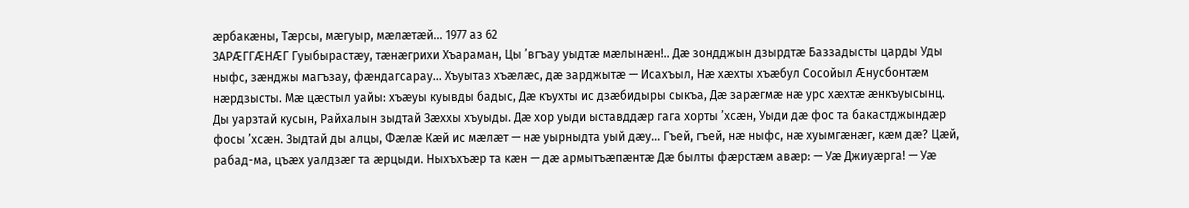æрбакæны, Тæрсы, мæгуыр, мæлæтæй... 1977 аз 62
ЗАРÆГГÆНÆГ Гуыбырастæу, тæнæгрихи Хъараман, Цы ’вгъау уыдтæ мæлынæн!.. Дæ зондджын дзырдтæ Баззадысты царды Уды ныфс, зæнджы магъзау, фæндагсарау... Хъуытаз хъæлæс, дæ зарджытæ — Исахъыл, Нæ хæхты хъæбул Сосойыл Æнусбонтæм нæрдзысты. Мæ цæстыл уайы: хъæуы куывды бадыс, Дæ къухты ис дзæбидыры сыкъа, Дæ зарæгмæ нæ урс хæхтæ æнкъуысынц. Ды уарзтай кусын, Райхалын зыдтай Зæххы хъуыды. Дæ хор уыди ыставддæр гага хорты ’хсæн, Уыди дæ фос та бакастджындæр фосы ’хсæн. Зыдтай ды алцы, Фæлæ Кæй ис мæлæт — нæ уырныдта уый дæу... Гъей, гъей, нæ ныфс, нæ хуымгæнæг, кæм дæ? Цæй, рабад-ма, цъæх уалдзæг та æрцыди. Ныхъхъæр та кæн — дæ армытъæпæнтæ Дæ былты фæрстæм авæр: — Уæ Джиуæрга! — Уæ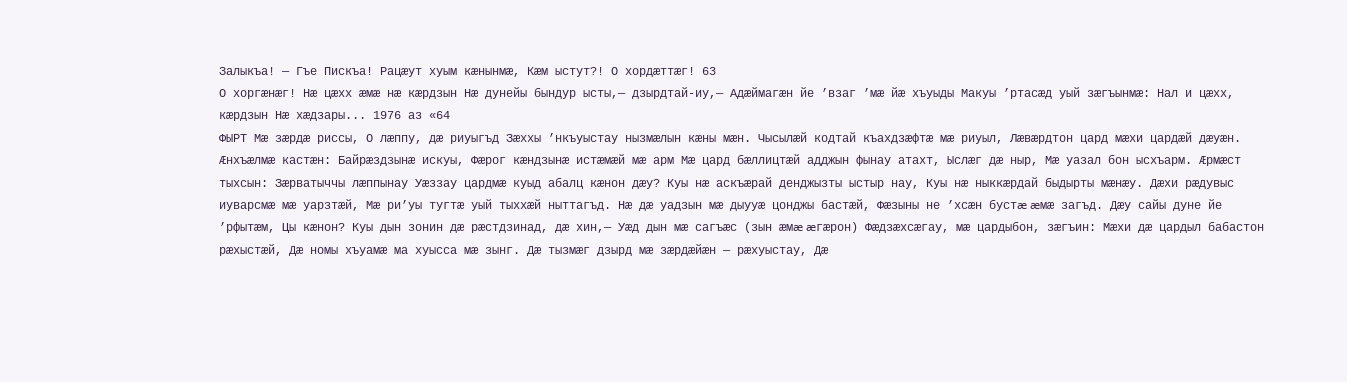Залыкъа! — Гъе Пискъа! Рацæут хуым кæнынмæ, Кæм ыстут?! О хордæттæг! 63
О хоргæнæг! Нæ цæхх æмæ нæ кæрдзын Нæ дунейы бындур ысты,— дзырдтай-иу,— Адæймагæн йе ’взаг ’мæ йæ хъуыды Макуы ’ртасæд уый зæгъынмæ: Нал и цæхх, кæрдзын Нæ хæдзары... 1976 аз «64
ФЫРТ Мæ зæрдæ риссы, О лæппу, дæ риуыгъд Зæххы ’нкъуыстау нызмæлын кæны мæн. Чысылæй кодтай къахдзæфтæ мæ риуыл, Лæвæрдтон цард мæхи цардæй дæуæн. Æнхъæлмæ кастæн: Байрæздзынæ искуы, Фæрог кæндзынæ истæмæй мæ арм Мæ цард бæллицтæй адджын фынау атахт, Ыслæг дæ ныр, Мæ уазал бон ысхъарм. Æрмæст тыхсын: Зæрватыччы лæппынау Уæззау цардмæ куыд абалц кæнон дæу? Куы нæ аскъæрай денджызты ыстыр нау, Куы нæ ныккæрдай быдырты мæнæу. Дæхи рæдувыс иуварсмæ мæ уарзтæй, Мæ ри’уы тугтæ уый тыххæй ныттагъд. Нæ дæ уадзын мæ дыууæ цонджы бастæй, Фæзыны не ’хсæн бустæ æмæ загъд. Дæу сайы дуне йе ’рфытæм, Цы кæнон? Куы дын зонин дæ рæстдзинад, дæ хин,— Уæд дын мæ сагъæс (зын æмæ æгæрон) Фæдзæхсæгау, мæ цардыбон, зæгъин: Мæхи дæ цардыл бабастон рæхыстæй, Дæ номы хъуамæ ма хуысса мæ зынг. Дæ тызмæг дзырд мæ зæрдæйæн — рæхуыстау, Дæ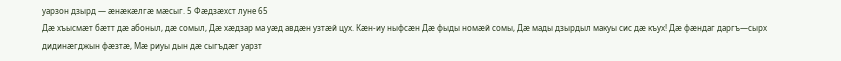уарзон дзырд — æнæкæлгæ мæсыг. 5 Фæдзæхст луне 65
Дæ хъысмæт бæтт дæ абоныл, дæ сомыл, Дæ хæдзар ма уæд авдæн узтæй цух. Кæн-иу ныфсæн Дæ фыды номæй сомы, Дæ мады дзырдыл макуы сис дæ къух! Дæ фæндаг даргъ—сырх дидинæгджын фæзтæ, Мæ риуы дын дæ сыгъдæг уарзт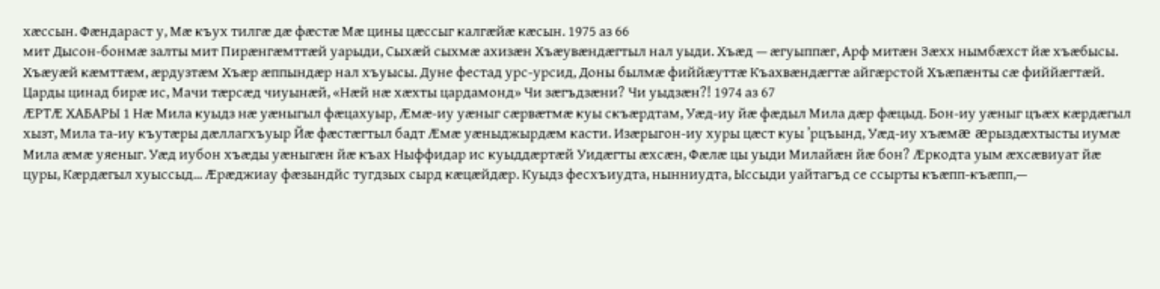хæссын. Фæндараст у, Мæ къух тилгæ дæ фæстæ Мæ цины цæссыг калгæйæ кæсын. 1975 аз 66
мит Дысон-бонмæ залты мит Пирæнгæмттæй уарыди, Сыхæй сыхмæ ахизæн Хъæувæндæгтыл нал уыди. Хъæд — æгуыппæг, Арф митæн Зæхх нымбæхст йæ хъæбысы. Хъæуæй кæмттæм, æрдузтæм Хъæр æппындæр нал хъуысы. Дуне фестад урс-урсид, Доны былмæ фиййæуттæ Къахвæндæгтæ айгæрстой Хъæпæнты сæ фиййæгтæй. Царды цинад бирæ ис, Мачи тæрсæд чиуынæй, «Нæй нæ хæхты цардамонд» Чи зæгъдзæни? Чи уыдзæн?! 1974 аз 67
ÆРТÆ ХАБАРЫ 1 Нæ Мила куыдз нæ уæныгыл фæцахуыр, Æмæ-иу уæныг сæрвæтмæ куы скъæрдтам, Уæд-иу йæ фæдыл Мила дæр фæцыд. Бон-иу уæныг цъæх кæрдæгыл хызт, Мила та-иу къутæры дæллагхъуыр Йæ фæстæгтыл бадт Æмæ уæныджырдæм касти. Изæрыгон-иу хуры цæст куы ’рцъынд, Уæд-иу хъæмæ æрыздæхтысты иумæ Мила æмæ уяеныг. Уæд иубон хъæды уæныгæн йæ къах Ныффидар ис куыддæртæй Уидæгты æхсæн, Фæлæ цы уыди Милайæн йæ бон? Æркодта уым æхсæвиуат йæ цуры, Кæрдæгыл хуыссыд... Æрæджиау фæзындйс тугдзых сырд кæцæйдæр. Куыдз фесхъиудта, нынниудта, Ыссыди уайтагъд се ссырты къæпп-къæпп,—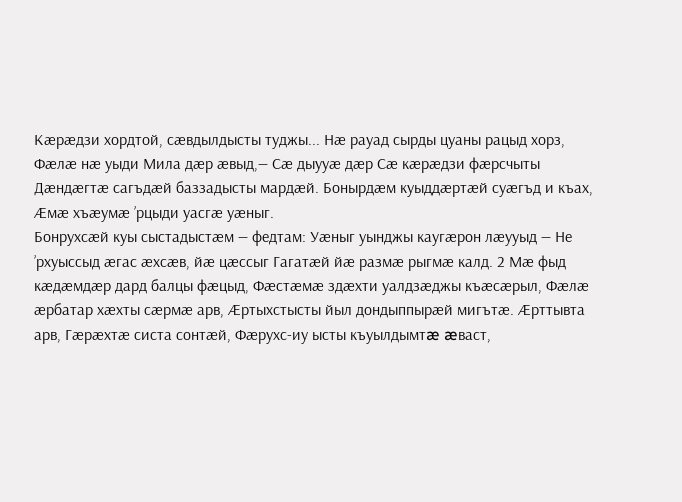Кæрæдзи хордтой, сæвдылдысты туджы... Нæ рауад сырды цуаны рацыд хорз, Фæлæ нæ уыди Мила дæр æвыд,— Сæ дыууæ дæр Сæ кæрæдзи фæрсчыты Дæндæгтæ сагъдæй баззадысты мардæй. Бонырдæм куыддæртæй суæгъд и къах, Æмæ хъæумæ ’рцыди уасгæ уæныг.
Бонрухсæй куы сыстадыстæм — федтам: Уæныг уынджы каугæрон лæууыд — Не ’рхуыссыд æгас æхсæв, йæ цæссыг Гагатæй йæ размæ рыгмæ калд. 2 Мæ фыд кæдæмдæр дард балцы фæцыд, Фæстæмæ здæхти уалдзæджы къæсæрыл, Фæлæ æрбатар хæхты сæрмæ арв, Æртыхстысты йыл дондыппырæй мигътæ. Æрттывта арв, Гæрæхтæ систа сонтæй, Фæрухс-иу ысты къуылдымтæ æваст,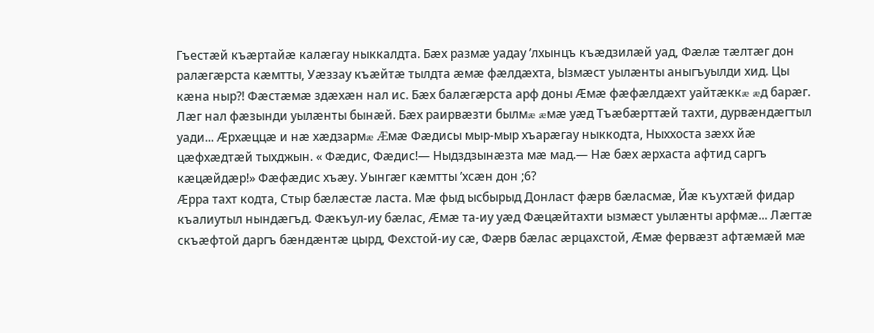Гъестæй къæртайæ калæгау ныккалдта. Бæх размæ уадау ’лхынцъ къæдзилæй уад, Фæлæ тæлтæг дон ралæгæрста кæмтты, Уæззау къæйтæ тылдта æмæ фæлдæхта, Ызмæст уылæнты аныгъуылди хид. Цы кæна ныр?! Фæстæмæ здæхæн нал ис. Бæх балæгæрста арф доны Æмæ фæфæлдæхт уайтæккæ æд барæг. Лæг нал фæзынди уылæнты бынæй. Бæх раирвæзти былмæ æмæ уæд Тъæбæрттæй тахти, дурвæндæгтыл уади... Æрхæццæ и нæ хæдзармæ Æмæ Фæдисы мыр-мыр хъарæгау ныккодта, Ныххоста зæхх йæ цæфхæдтæй тыхджын. « Фæдис, Фæдис!— Ныдздзынæзта мæ мад.— Нæ бæх æрхаста афтид саргъ кæцæйдæр!» Фæфæдис хъæу. Уынгæг кæмтты ’хсæн дон ;6?
Æрра тахт кодта, Стыр бæлæстæ ласта. Мæ фыд ысбырыд Донласт фæрв бæласмæ, Йæ къухтæй фидар къалиутыл нындæгъд. Фæкъул-иу бæлас, Æмæ та-иу уæд Фæцæйтахти ызмæст уылæнты арфмæ... Лæгтæ скъæфтой даргъ бæндæнтæ цырд, Фехстой-иу сæ, Фæрв бæлас æрцахстой, Æмæ фервæзт афтæмæй мæ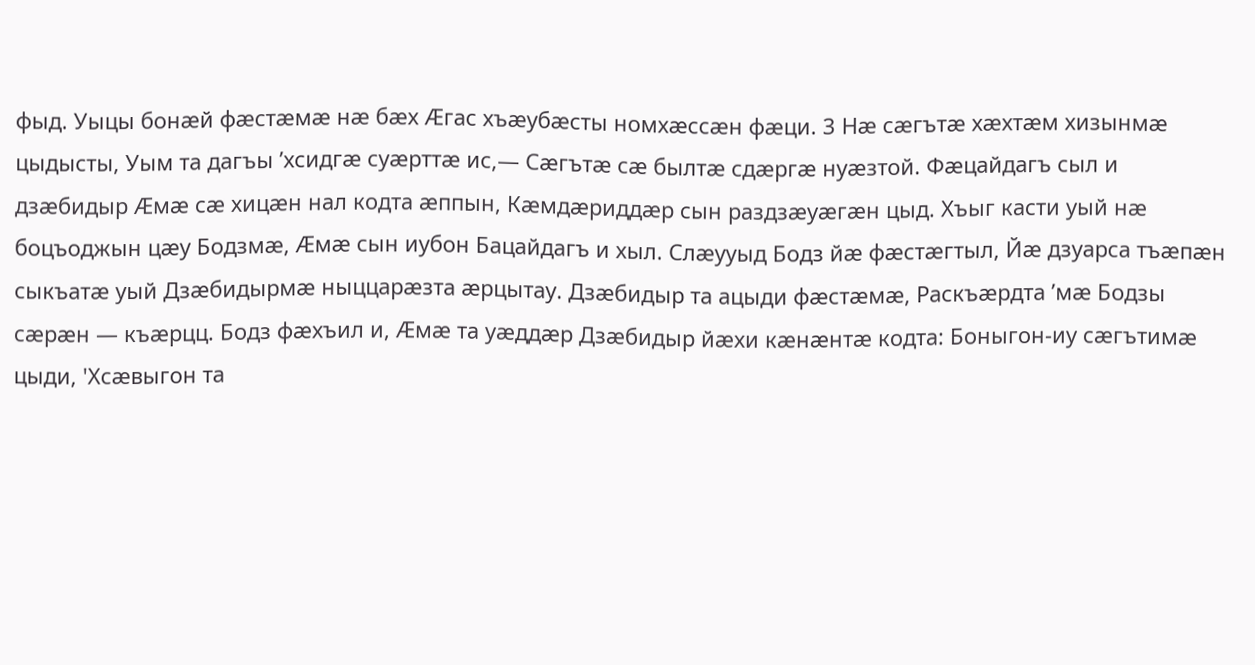фыд. Уыцы бонæй фæстæмæ нæ бæх Æгас хъæубæсты номхæссæн фæци. 3 Нæ сæгътæ хæхтæм хизынмæ цыдысты, Уым та дагъы ’хсидгæ суæрттæ ис,— Сæгътæ сæ былтæ сдæргæ нуæзтой. Фæцайдагъ сыл и дзæбидыр Æмæ сæ хицæн нал кодта æппын, Кæмдæриддæр сын раздзæуæгæн цыд. Хъыг касти уый нæ боцъоджын цæу Бодзмæ, Æмæ сын иубон Бацайдагъ и хыл. Слæууыд Бодз йæ фæстæгтыл, Йæ дзуарса тъæпæн сыкъатæ уый Дзæбидырмæ ныццарæзта æрцытау. Дзæбидыр та ацыди фæстæмæ, Раскъæрдта ’мæ Бодзы сæрæн — къæрцц. Бодз фæхъил и, Æмæ та уæддæр Дзæбидыр йæхи кæнæнтæ кодта: Боныгон-иу сæгътимæ цыди, 'Хсæвыгон та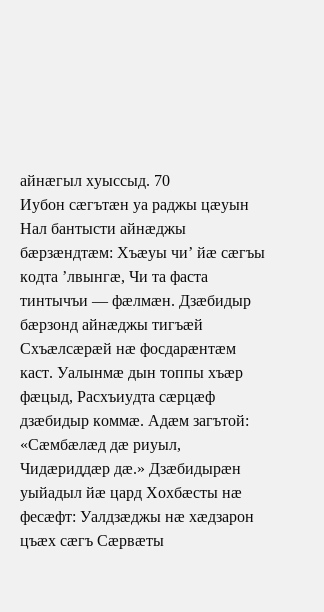айнæгыл хуыссыд. 70
Иубон сæгътæн уа раджы цæуын Нал бантысти айнæджы бæрзæндтæм: Хъæуы чи’ йæ сæгъы кодта ’лвынгæ, Чи та фаста тинтычъи — фæлмæн. Дзæбидыр бæрзонд айнæджы тигъæй Схъæлсæрæй нæ фосдарæнтæм каст. Уалынмæ дын топпы хъæр фæцыд, Расхъиудта сæрцæф дзæбидыр коммæ. Адæм загътой: «Сæмбæлæд дæ риуыл, Чидæриддæр дæ.» Дзæбидырæн уыйадыл йæ цард Хохбæсты нæ фесæфт: Уалдзæджы нæ хæдзарон цъæх сæгъ Сæрвæты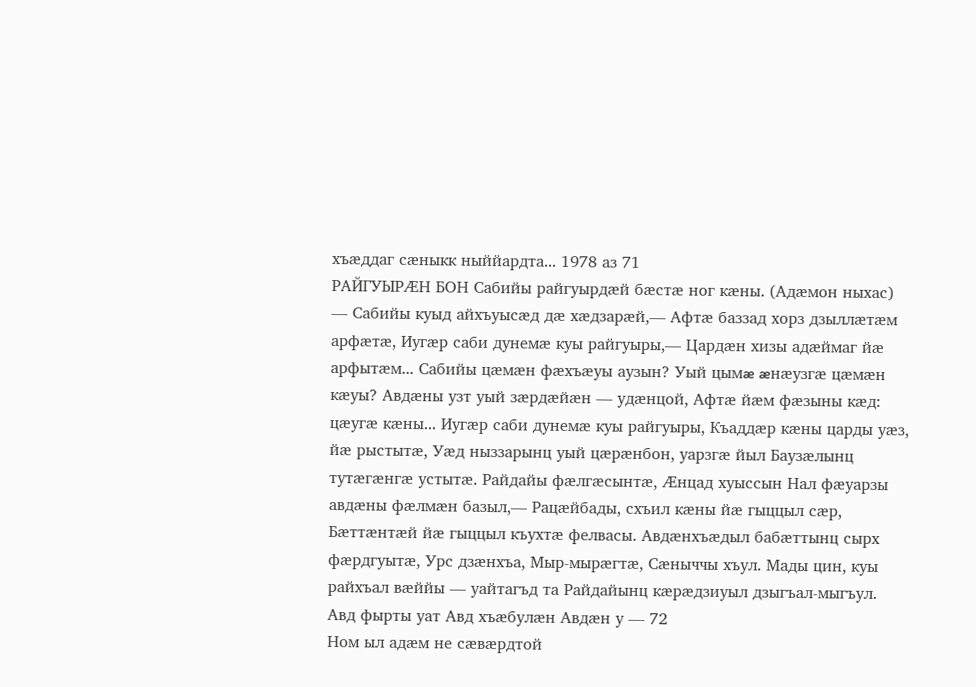хъæддаг сæныкк ныййардта... 1978 аз 71
РАЙГУЫРÆН БОН Сабийы райгуырдæй бæстæ ног кæны. (Адæмон ныхас) — Сабийы куыд айхъуысæд дæ хæдзарæй,— Афтæ баззад хорз дзыллæтæм арфæтæ, Иугæр саби дунемæ куы райгуыры,— Цардæн хизы адæймаг йæ арфытæм... Сабийы цæмæн фæхъæуы аузын? Уый цымæ æнæузгæ цæмæн кæуы? Авдæны узт уый зæрдæйæн — удæнцой, Афтæ йæм фæзыны кæд: цæугæ кæны... Иугæр саби дунемæ куы райгуыры, Къаддæр кæны царды уæз, йæ рыстытæ, Уæд ныззарынц уый цæрæнбон, уарзгæ йыл Баузæлынц тутæгæнгæ устытæ. Райдайы фæлгæсынтæ, Æнцад хуыссын Нал фæуарзы авдæны фæлмæн базыл,— Рацæйбады, схъил кæны йæ гыццыл сæр, Бæттæнтæй йæ гыццыл къухтæ фелвасы. Авдæнхъæдыл бабæттынц сырх фæрдгуытæ, Урс дзæнхъа, Мыр-мырæгтæ, Сæныччы хъул. Мады цин, куы райхъал вæййы — уайтагъд та Райдайынц кæрæдзиуыл дзыгъал-мыгъул. Авд фырты уат Авд хъæбулæн Авдæн у — 72
Ном ыл адæм не сæвæрдтой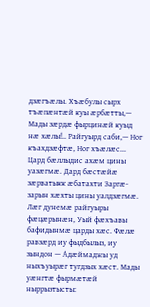дзæгъæлы. Хъæбулы сырх тъæпæнтæй куы æрбæтты,— Мады зæрдæ фырцинæй куыд нæ хæлы!.. Райгуырд саби,— Ног къахдзæфтæ, Ног хъæлæс... Цард бæллыдис ахæм цины уазæгмæ. Дард бæстæйæ зæрватыкк æбатахти Заргæ-зарын хæхты цины уалдзæгмæ. Лæг дунемæ райгуыры фæцæрынæн, Уый фæхъавы бафидынмæ царды хæс. Фæлæ равзæрд иу фыдбылыз, иу зындон — Адæймаджы уд ныхъуырæг тугдзых хæст. Мады уæнгтæ фырмæтæй ныррызтысты: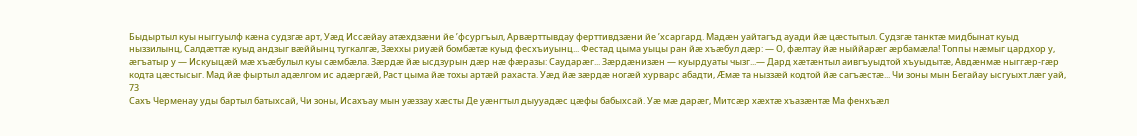Быдыртыл куы ныггуылф кæна судзгæ арт, Уæд Иссæйау атæхдзæни йе ’фсургъыл, Арвæрттывдау ферттивдзæни йе ’хсаргард. Мадæн уайтагъд ауади йæ цæстытыл. Судзгæ танктæ мидбынат куыд ныззилынц, Салдæттæ куыд андзыг вæййынц тугкалгæ, Зæххы риуæй бомбæтæ куыд фесхъиуынц... Фестад цыма уыцы ран йæ хъæбул дæр: — О, фæлтау йæ ныййарæг æрбамæла! Топпы нæмыг цардхор у, æгъатыр у — Искуыцæй мæ хъæбулыл куы сæмбæла. Зæрдæ йæ ысдзурын дæр нæ фæразы: Саударæг... Зæрдæнизæн — куырдуаты чызг...— Дард хæтæнтыл аивгъуыдтой хъуыдытæ, Авдæнмæ ныггæр-гæр кодта цæстысыг. Мад йæ фыртыл адæлгом ис адæргæй, Раст цыма йæ тохы артæй рахаста. Уæд йæ зæрдæ ногæй хурварс абадти, Æмæ та ныззæй кодтой йæ сагъæстæ... Чи зоны мын Бегайау ысгуыхт.лæг уай, 73
Сахъ Черменау уды бартыл батыхсай, Чи зоны, Исахъау мын уæззау хæсты Де уæнгтыл дыууадæс цæфы бабыхсай. Уæ мæ дарæг, Митсæр хæхтæ хъазæнтæ Ма фенхъæл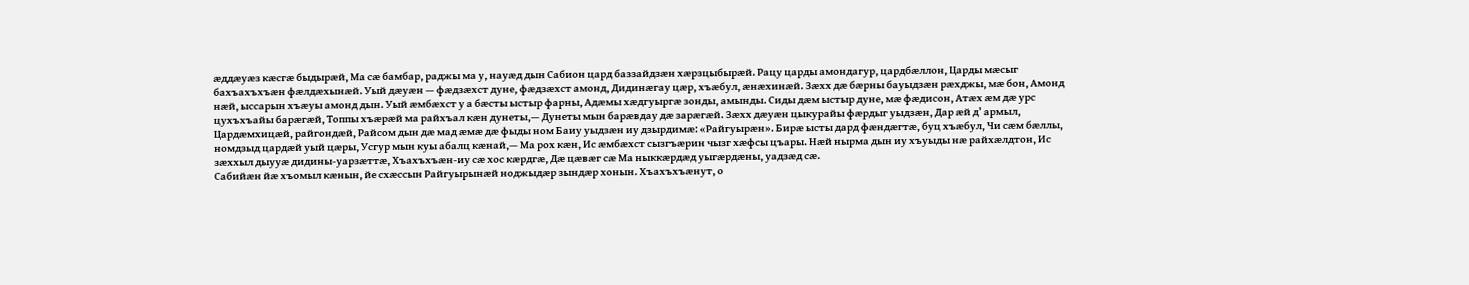æддæуæз кæсгæ быдырæй, Ма сæ бамбар, раджы ма у, науæд дын Сабион цард баззайдзæн хæрзцыбырæй. Рацу царды амондагур, цардбæллон, Царды мæсыг бахъахъхъæн фæлдæхынæй. Уый дæуæн — фæдзæхст дуне, фæдзæхст амонд, Дидинæгау цæр, хъæбул, æнæхинæй. Зæхх дæ бæрны бауыдзæн рæхджы, мæ бон, Амонд нæй, ыссарын хъæуы амонд дын. Уый æмбæхст у а бæсты ыстыр фарны, Адæмы хæдгуыргæ зонды, амынды. Сиды дæм ыстыр дуне, мæ фæдисон, Атæх æм дæ урс цухъхъайы барæгæй, Топпы хъæрæй ма райхъал кæн дунеты,— Дунеты мын барæвдау дæ зарæгæй. Зæхх дæуæн цыкурайы фæрдыг уыдзæн, Дар æй д’ армыл, Цардæмхицæй, райгондæй, Райсом дын дæ мад æмæ дæ фыды ном Баиу уыдзæн иу дзырдимæ: «Райгуырæн». Бирæ ысты дард фæндæгтæ, буц хъæбул, Чи сæм бæллы, номдзыд цардæй уый цæры, Усгур мын куы абалц кæнай,— Ма рох кæн, Ис æмбæхст сызгъæрин чызг хæфсы цъары. Нæй нырма дын иу хъуыды нæ райхæлдтон, Ис зæххыл дыууæ дидины-уарзæттæ, Хъахъхъæн-иу сæ хос кæрдгæ, Дæ цæвæг сæ Ма ныккæрдæд уыгæрдæны, уадзæд сæ.
Сабийæн йæ хъомыл кæнын, йе схæссын Райгуырынæй ноджыдæр зындæр хонын. Хъахъхъæнут, о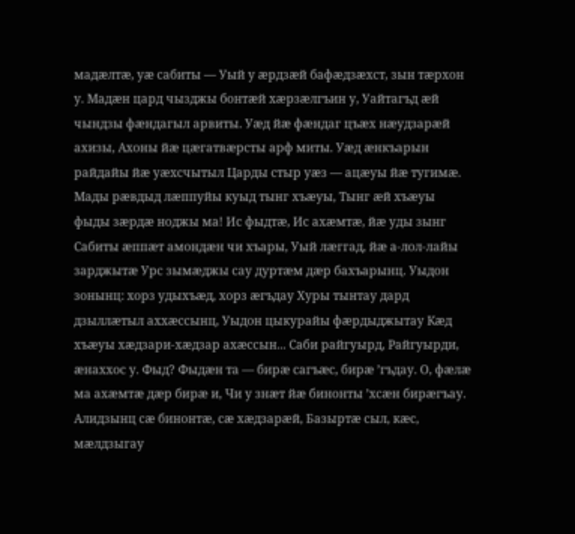мадæлтæ, уæ сабиты — Уый у æрдзæй бафæдзæхст, зын тæрхон у. Мадæн цард чызджы бонтæй хæрзæлгъин у, Уайтагъд æй чындзы фæндагыл арвиты. Уæд йæ фæндаг цъæх нæудзарæй ахизы, Ахоны йæ цæгатвæрсты арф миты. Уæд æнкъарын райдайы йæ уæхсчытыл Царды стыр уæз — ацæуы йæ тугимæ. Мады рæвдыд лæппуйы куыд тынг хъæуы, Тынг æй хъæуы фыды зæрдæ ноджы ма! Ис фыдтæ, Ис ахæмтæ, йæ уды зынг Сабиты æппæт амондæн чи хъары, Уый лæггад, йæ а-лол-лайы зарджытæ Урс зымæджы сау дуртæм дæр бахъарынц. Уыдон зонынц: хорз удыхъæд, хорз æгъдау Хуры тынтау дард дзыллæтыл аххæссынц, Уыдон цыкурайы фæрдыджытау Кæд хъæуы хæдзари-хæдзар ахæссын... Саби райгуырд, Райгуырди, æнаххос у. Фыд? Фыдæн та — бирæ сагъæс, бирæ ’гъдау. О, фæлæ ма ахæмтæ дæр бирæ и, Чи у знæт йæ бинонты ’хсæн бирæгъау. Алидзынц сæ бинонтæ, сæ хæдзарæй, Базыртæ сыл, кæс, мæлдзыгау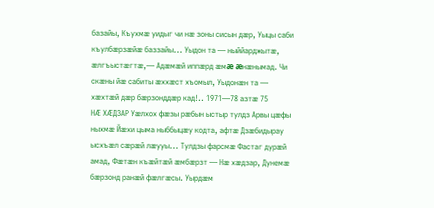базайы, Къухмæ уидыг чи нæ зоны сисын дæр, Уыцы саби къулбæрзæйæ баззайы... Уыдон та — ныййарджытæ, æлгъыстæгтæ,— Адæмæй иппæрд æмæ æнæнымад. Чи скæны йæ сабиты æххæст хъомыл, Уыдонæн та — хæхтæй дæр бæрзонддæр кад!.. 1971—78 азтæ 75
НÆ ХÆДЗАР Уæлхох фæзы рæбын ыстыр тулдз Арвы цæфы ныхмæ Йæхи цыма ныббыцæу кодта, афтæ Дзæбидырау ысхъæл сæрæй лæууы... Тулдзы фарсмæ Фастаг дурæй амад, Фæтæн къæйтæй æмбæрзт — Нæ хæдзар, Дунемæ бæрзонд ранæй фæлгæсы. Уырдæм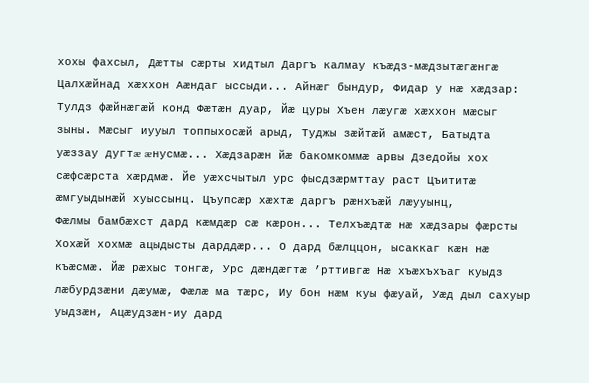хохы фахсыл, Дæтты сæрты хидтыл Даргъ калмау къæдз-мæдзытæгæнгæ Цалхæйнад хæххон Аæндаг ыссыди... Айнæг бындур, Фидар у нæ хæдзар: Тулдз фæйнæгæй конд Фæтæн дуар, Йæ цуры Хъен лæугæ хæххон мæсыг зыны. Мæсыг иууыл топпыхосæй арыд, Туджы зæйтæй амæст, Батыдта уæззау дугтæ æнусмæ... Хæдзарæн йæ бакомкоммæ арвы Дзедойы хох сæфсæрста хæрдмæ. Йе уæхсчытыл урс фысдзæрмттау раст Цъититæ æмгуыдынæй хуыссынц. Цъупсæр хæхтæ даргъ рæнхъæй лæууынц,
Фæлмы бамбæхст дард кæмдæр сæ кæрон... Телхъæдтæ нæ хæдзары фæрсты Хохæй хохмæ ацыдысты дарддæр... О дард бæлццон, ысаккаг кæн нæ къæсмæ. Йæ рæхыс тонгæ, Урс дæндæгтæ ’рттивгæ Нæ хъæхъхъаг куыдз лæбурдзæни дæумæ, Фæлæ ма тæрс, Иу бон нæм куы фæуай, Уæд дыл сахуыр уыдзæн, Ацæудзæн-иу дард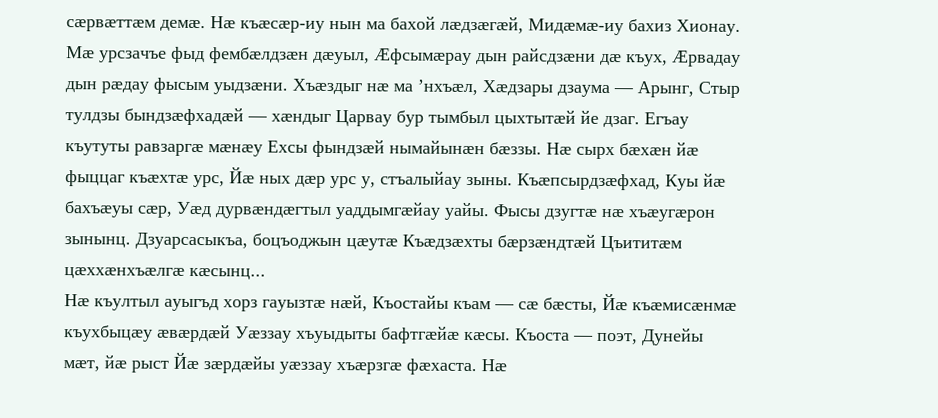сæрвæттæм демæ. Нæ къæсæр-иу нын ма бахой лæдзæгæй, Мидæмæ-иу бахиз Хионау. Мæ урсзачъе фыд фембæлдзæн дæуыл, Æфсымæрау дын райсдзæни дæ къух, Æрвадау дын рæдау фысым уыдзæни. Хъæздыг нæ ма ’нхъæл, Хæдзары дзаума — Арынг, Стыр тулдзы бындзæфхадæй — хæндыг Царвау бур тымбыл цыхтытæй йе дзаг. Егъау къутуты равзаргæ мæнæу Ехсы фындзæй нымайынæн бæззы. Нæ сырх бæхæн йæ фыццаг къæхтæ урс, Йæ ных дæр урс у, стъалыйау зыны. Къæпсырдзæфхад, Куы йæ бахъæуы сæр, Уæд дурвæндæгтыл уаддымгæйау уайы. Фысы дзугтæ нæ хъæугæрон зынынц. Дзуарсасыкъа, боцъоджын цæутæ Къæдзæхты бæрзæндтæй Цъититæм цæххæнхъæлгæ кæсынц...
Нæ къултыл ауыгъд хорз гауызтæ нæй, Къостайы къам — сæ бæсты, Йæ къæмисæнмæ къухбыцæу æвæрдæй Уæззау хъуыдыты бафтгæйæ кæсы. Къоста — поэт, Дунейы мæт, йæ рыст Йæ зæрдæйы уæззау хъæрзгæ фæхаста. Нæ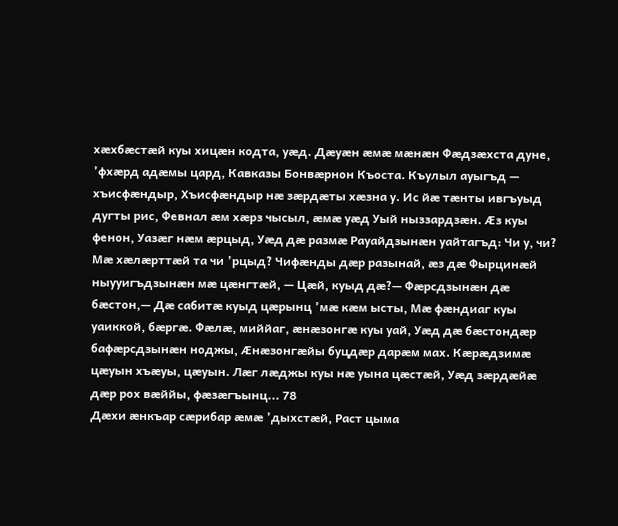хæхбæстæй куы хицæн кодта, уæд. Дæуæн æмæ мæнæн Фæдзæхста дуне, ’фхæрд адæмы цард, Кавказы Бонвæрнон Къоста. Къулыл ауыгъд — хъисфæндыр, Хъисфæндыр нæ зæрдæты хæзна у. Ис йæ тæнты ивгъуыд дугты рис, Февнал æм хæрз чысыл, æмæ уæд Уый ныззардзæн. Æз куы фенон, Уазæг нæм æрцыд, Уæд дæ размæ Рауайдзынæн уайтагъд: Чи у, чи? Мæ хæлæрттæй та чи ’рцыд? Чифæнды дæр разынай, æз дæ Фырцинæй ныууигъдзынæн мæ цæнгтæй, — Цæй, куыд дæ?— Фæрсдзынæн дæ бæстон,— Дæ сабитæ куыд цæрынц ’мæ кæм ысты, Мæ фæндиаг куы уаиккой, бæргæ. Фæлæ, миййаг, æнæзонгæ куы уай, Уæд дæ бæстондæр бафæрсдзынæн ноджы, Æнæзонгæйы буцдæр дарæм мах. Кæрæдзимæ цæуын хъæуы, цæуын. Лæг лæджы куы нæ уына цæстæй, Уæд зæрдæйæ дæр рох вæййы, фæзæгъынц... 78
Дæхи æнкъар сæрибар æмæ ’дыхстæй, Раст цыма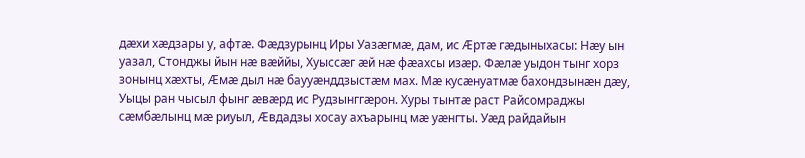дæхи хæдзары у, афтæ. Фæдзурынц Иры Уазæгмæ, дам, ис Æртæ гæдыныхасы: Нæу ын уазал, Стонджы йын нæ вæййы, Хуыссæг æй нæ фæахсы изæр. Фæлæ уыдон тынг хорз зонынц хæхты, Æмæ дыл нæ баууæнддзыстæм мах. Мæ кусæнуатмæ бахондзынæн дæу, Уыцы ран чысыл фынг æвæрд ис Рудзынггæрон. Хуры тынтæ раст Райсомраджы сæмбæлынц мæ риуыл, Æвдадзы хосау ахъарынц мæ уæнгты. Уæд райдайын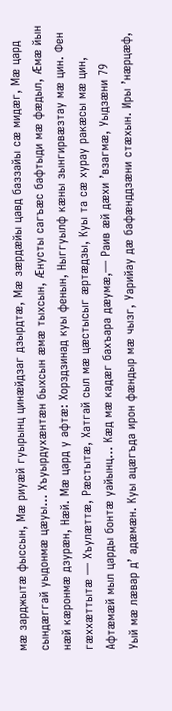мæ зарджытæ фыссын, Мæ риуæй гуырынц цинæйдзаг дзырдтæ, Мæ зæрдæйы цавд баззайы сæ мидæг, Мæ цард сындæггай уыдонмæ цæуы... Хъуырдухæнтæн быхсын æмæ тыхсын, Æнусты сагъæс бафтыди мæ фæдыл, Æмæ йын нæй кæронмæ дзурæн, Нæй. Мæ цард у афтæ: Хорздзинад куы фенын, Ныггуылф кæны зынгирвæзтау мæ цин. Фен гæххæттытæ — Хъулæттæ, Рæстытæ, Хатгай сыл мæ цæстысыг æртæдзы, Куы та сæ хурау ракæсы мæ цин, Афтæмæй мыл царды бонтæ уайынц... Кæд мæ кадæг бахъара дæумæ,— Раив æй дæхи ’взагмæ, Уыдзæни 79
Уый мæ лæвар д’ адæмæн. Куы ацæгъда ирон фæндыр мæ чызг, Уарийау дæ бафæнддзæни стæхын. Иры ’нæрцæф,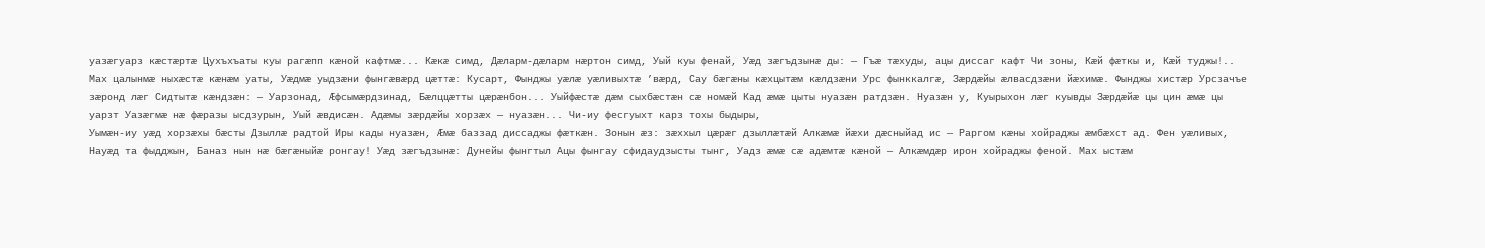уазæгуарз кæстæртæ Цухъхъаты куы рагæпп кæной кафтмæ... Кæкæ симд, Дæларм-дæларм нæртон симд, Уый куы фенай, Уæд зæгъдзынæ ды: — Гъæ тæхуды, ацы диссаг кафт Чи зоны, Кæй фæткы и, Кæй туджы!.. Мах цалынмæ ныхæстæ кæнæм уаты, Уæдмæ уыдзæни фынгæвæрд цæттæ: Кусарт, Фынджы уæлæ уæливыхтæ ’вæрд, Сау бæгæны кæхцытæм кæлдзæни Урс фынккалгæ, Зæрдæйы æлвасдзæни йæхимæ. Фынджы хистæр Урсзачъе зæронд лæг Сидтытæ кæндзæн: — Уарзонад, Æфсымæрдзинад, Бæлццæтты цæрæнбон... Уыйфæстæ дæм сыхбæстæн сæ номæй Кад æмæ цыты нуазæн ратдзæн. Нуазæн у, Куырыхон лæг куывды Зæрдæйæ цы цин æмæ цы уарзт Уазæгмæ нæ фæразы ысдзурын, Уый æвдисæн. Адæмы зæрдæйы хорзæх — нуазæн... Чи-иу фесгуыхт карз тохы быдыры,
Уымæн-иу уæд хорзæхы бæсты Дзыллæ радтой Иры кады нуазæн, Æмæ баззад диссаджы фæткæн. Зонын æз: зæххыл цæрæг дзыллæтæй Алкæмæ йæхи дæсныйад ис — Раргом кæны хойраджы æмбæхст ад. Фен уæливых, Науæд та фыдджын, Баназ нын нæ бæгæныйæ ронгау! Уæд зæгъдзынæ: Дунейы фынгтыл Ацы фынгау сфидаудзысты тынг, Уадз æмæ сæ адæмтæ кæной — Алкæмдæр ирон хойраджы феной. Мах ыстæм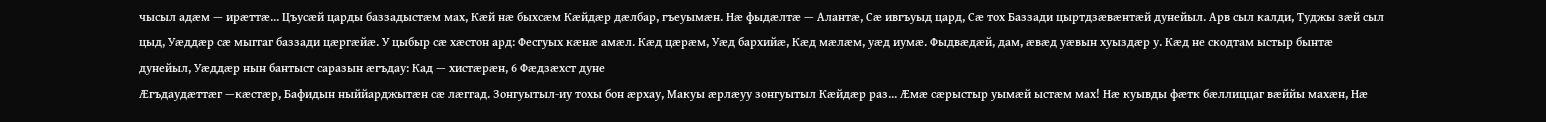чысыл адæм — ирæттæ... Цъусæй царды баззадыстæм мах, Кæй нæ быхсæм Кæйдæр дæлбар, гъеуымæн. Нæ фыдæлтæ — Алантæ, Сæ ивгъуыд цард, Сæ тох Баззади цыртдзæвæнтæй дунейыл. Арв сыл калди, Туджы зæй сыл цыд, Уæддæр сæ мыггаг баззади цæргæйæ. У цыбыр сæ хæстон ард: Фесгуых кæнæ амæл. Кæд цæрæм, Уæд бархийæ, Кæд мæлæм, уæд иумæ. Фыдвæдæй, дам, æвæд уæвын хуыздæр у. Кæд не скодтам ыстыр бынтæ дунейыл, Уæддæр нын бантыст саразын æгъдау: Кад — хистæрæн, 6 Фæдзæхст дуне
Æгъдаудæттæг —кæстæр, Бафидын ныййарджытæн сæ лæггад. Зонгуытыл-иу тохы бон æрхау, Макуы æрлæуу зонгуытыл Кæйдæр раз... Æмæ сæрыстыр уымæй ыстæм мах! Нæ куывды фæтк бæллиццаг вæййы махæн, Нæ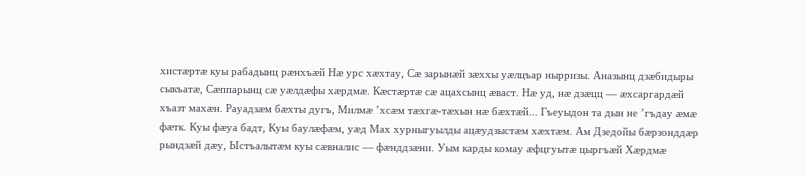хистæртæ куы рабадынц рæнхъæй Нæ урс хæхтау, Сæ зарынæй зæххы уæлцъар нырризы. Аназынц дзæбидыры сыкъатæ, Сæппарынц сæ уæлдæфы хæрдмæ. Кæстæртæ сæ ацахсынц æваст. Нæ уд, нæ дзæцц — æхсаргардæй хъазт махæн. Рауадзæм бæхты дугъ, Милмæ ’хсæм тæхгæ-тæхын нæ бæхтæй... Гъеуыдон та дын не ’гъдау æмæ фæтк. Куы фæуа бадт, Куы баулæфæм, уæд Мах хурныгуылды ацæудзыстæм хæхтæм. Ам Дзедойы бæрзонддæр рындзæй дæу, Ыстъалытæм куы сæвналис — фæнддзæни. Уым карды комау æфцгуытæ цыргъæй Хæрдмæ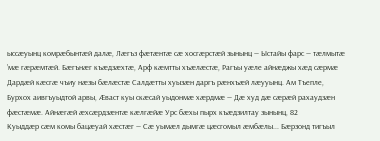ыссæуынц комрæбынтæй далæ, Лæгъз фæтæнтæ сæ хосгæрстæй зынынц — Ыстайы фарс — тæлмытæ ’мæ гæрæмтæй. Бæгънæг къæдзæхтæ, Арф кæмтты хъæлæстæ, Рагъы уæле айнæджы хæд сæрмæ Дардæй кæсгæ чъиу нæзы бæлæстæ Салдæтты хуызæн даргъ рæнхъæй лæууынц. Ам Тъепле, Бурхох аивгъуыдтой арвы, Æваст куы скæсай уыдонмæ хæрдмæ — Дæ худ дæ сæрæй рахаудзæн фæстæмæ. Айнæгæй æхсæрдзæнтæ кæлгæйæ Урс бæхы пырх къæдзилтау зынынц, 82
Куыддæр сæм комы бацæуай хæстæг — Сæ уымæл дымгæ цæсгомыл æмбæлы... Бæрзонд тигъыл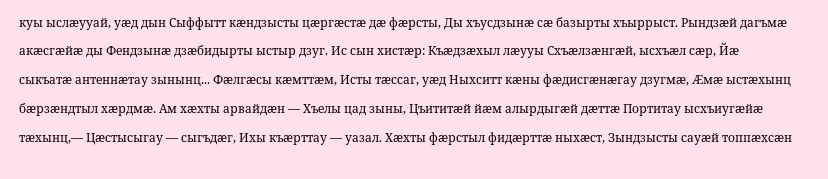куы ыслæууай, уæд дын Сыффытт кæндзысты цæргæстæ дæ фæрсты, Ды хъусдзынæ сæ базырты хъыррыст. Рындзæй дагъмæ акæсгæйæ ды Фендзынæ дзæбидырты ыстыр дзуг. Ис сын хистæр: Къæдзæхыл лæууы Схъæлзæнгæй, ысхъæл сæр, Йæ сыкъатæ антеннæтау зынынц... Фæлгæсы кæмттæм, Исты тæссаг, уæд Ныхситт кæны фæдисгæнæгау дзугмæ, Æмæ ыстæхынц бæрзæндтыл хæрдмæ. Ам хæхты арвайдæн — Хъелы цад зыны, Цъититæй йæм алырдыгæй дæттæ Портитау ысхъиугæйæ тæхынц,— Цæстысыгау — сыгъдæг, Ихы къæрттау — уазал. Хæхты фæрстыл фидæрттæ ныхæст, Зындзысты сауæй топпæхсæн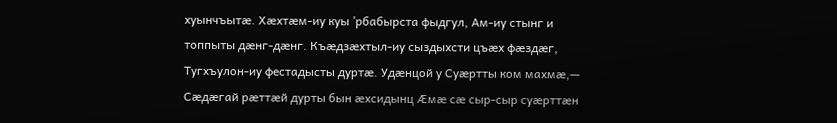хуынчъытæ. Хæхтæм-иу куы ’рбабырста фыдгул, Ам-иу стынг и топпыты дæнг-дæнг. Къæдзæхтыл-иу сыздыхсти цъæх фæздæг, Тугхъулон-иу фестадысты дуртæ. Удæнцой у Суæртты ком махмæ,— Сæдæгай рæттæй дурты бын æхсидынц Æмæ сæ сыр-сыр суæрттæн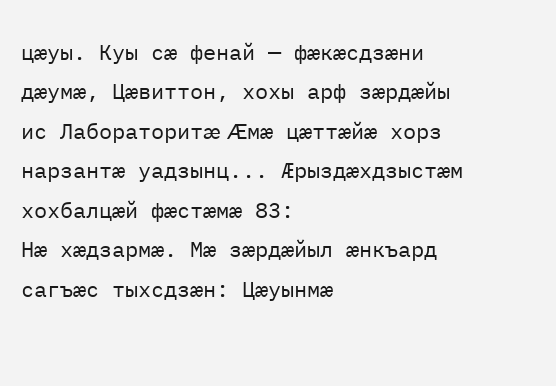цæуы. Куы сæ фенай — фæкæсдзæни дæумæ, Цæвиттон, хохы арф зæрдæйы ис Лабораторитæ Æмæ цæттæйæ хорз нарзантæ уадзынц... Æрыздæхдзыстæм хохбалцæй фæстæмæ 83:
Нæ хæдзармæ. Мæ зæрдæйыл æнкъард сагъæс тыхсдзæн: Цæуынмæ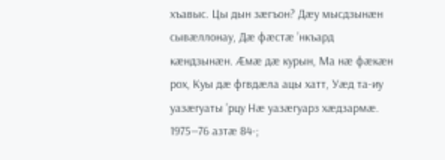хъавыс. Цы дын зæгъон? Дæу мысдзынæн сывæллонау, Дæ фæстæ ’нкъард кæндзынæн. Æмæ дæ курын, Ма нæ фæкæн рох, Куы дæ фгвдæла ацы хатт, Уæд та-иу уазæгуаты ’рцу Нæ уазæгуарз хæдзармæ. 1975—76 азтæ 84-;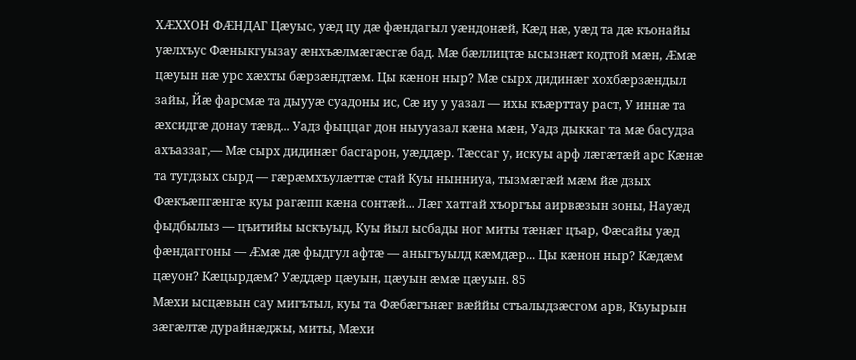ХÆХХОН ФÆНДАГ Цæуыс, уæд цу дæ фæндагыл уæндонæй, Кæд нæ, уæд та дæ къонайы уæлхъус Фæныкгуызау æнхъæлмæгæсгæ бад. Мæ бæллицтæ ысызнæт кодтой мæн, Æмæ цæуын нæ урс хæхты бæрзæндтæм. Цы кæнон ныр? Мæ сырх дидинæг хохбæрзæндыл зайы, Йæ фарсмæ та дыууæ суадоны ис, Сæ иу у уазал — ихы къæрттау раст, У иннæ та æхсидгæ донау тæвд... Уадз фыццаг дон ныууазал кæна мæн, Уадз дыккаг та мæ басудза ахъаззаг,— Мæ сырх дидинæг басгарон, уæддæр. Тæссаг у, искуы арф лæгæтæй арс Кæнæ та тугдзых сырд — гæрæмхъулæттæ стай Куы нынниуа, тызмæгæй мæм йæ дзых Фæкъæпгæнгæ куы рагæпп кæна сонтæй... Лæг хатгай хъоргъы аирвæзын зоны, Науæд фыдбылыз — цъитийы ыскъуыд, Куы йыл ысбады ног миты тæнæг цъар, Фæсайы уæд фæндаггоны — Æмæ дæ фыдгул афтæ — аныгъуылд кæмдæр... Цы кæнон ныр? Кæдæм цæуон? Кæцырдæм? Уæддæр цæуын, цæуын æмæ цæуын. 85
Мæхи ысцæвын сау мигътыл, куы та Фæбæгънæг вæййы стъалыдзæсгом арв, Къуырын зæгæлтæ дурайнæджы, миты, Мæхи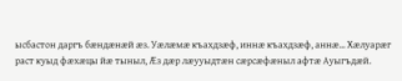ысбастон даргъ бæндæнæй æз. Уæлæмæ къахдзæф, иннæ къахдзæф, аннæ... Хæлуарæг раст куыд фæхæцы йæ тыныл, Æз дæр лæууыдтæн сæрсæфæныл афтæ Ауыгъдæй.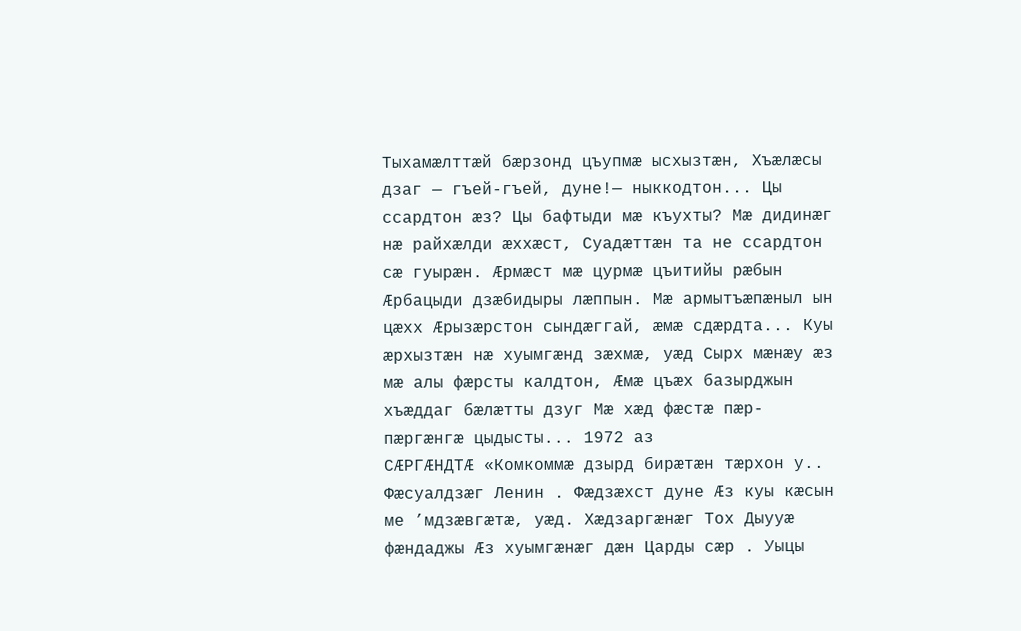Тыхамæлттæй бæрзонд цъупмæ ысхызтæн, Хъæлæсы дзаг — гъей-гъей, дуне!— ныккодтон... Цы ссардтон æз? Цы бафтыди мæ къухты? Мæ дидинæг нæ райхæлди æххæст, Суадæттæн та не ссардтон сæ гуырæн. Æрмæст мæ цурмæ цъитийы рæбын Æрбацыди дзæбидыры лæппын. Мæ армытъæпæныл ын цæхх Æрызæрстон сындæггай, æмæ сдæрдта... Куы æрхызтæн нæ хуымгæнд зæхмæ, уæд Сырх мæнæу æз мæ алы фæрсты калдтон, Æмæ цъæх базырджын хъæддаг бæлæтты дзуг Мæ хæд фæстæ пæр-пæргæнгæ цыдысты... 1972 аз
СÆРГÆНДТÆ «Комкоммæ дзырд бирæтæн тæрхон у.. Фæсуалдзæг Ленин . Фæдзæхст дуне Æз куы кæсын ме ’мдзæвгæтæ, уæд. Хæдзаргæнæг Тох Дыууæ фæндаджы Æз хуымгæнæг дæн Царды сæр . Уыцы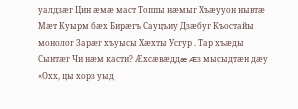уалдзæг Цин æмæ маст Топпы нæмыг Хъæууон нывтæ Мæт Куырм бæх Бирæгъ Сауцъиу Дзæбуг Къостайы монолог Зарæг хъуысы Хæхты Усгур . Тар хъæды Сынтæг Чи нæм касти? Æхсæвæддæ Æз мысыдтæн дæу «Охх, цы хорз уыд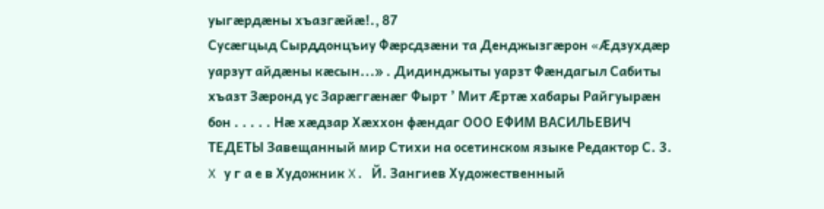уыгæрдæны хъазгæйæ!., 87
Сусæгцыд Сырддонцъиу Фæрсдзæни та Денджызгæрон «Æдзухдæр уарзут айдæны кæсын...» . Дидинджыты уарзт Фæндагыл Сабиты хъазт Зæронд ус Зарæггæнæг Фырт ’ Мит Æртæ хабары Райгуырæн бон . . . . . Нæ хæдзар Хæххон фæндаг ООО ЕФИМ ВАСИЛЬЕВИЧ ТЕДЕТЫ Завещанный мир Стихи на осетинском языке Редактор С. 3. X у г а е в Художник X. Й. Зангиев Художественный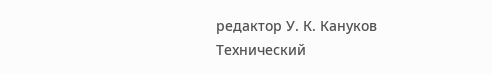редактор У. К. Кануков Технический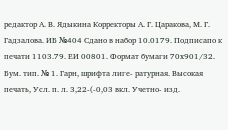редактор А. В. Ядыкина Корректоры А. Г. Царакова, М. Г. Гадзалова. ИБ №404 Сдано в набор 10.0179. Подписапо к печати 1103.79. ЕИ 00801. Формат бумаги 70х901/32. Бум. тип. № 1. Гарн, шрифта лиге- ратурная. Высокая печать, Усл. п. л. 3,22-(-0,03 вкл. Учетно- изд.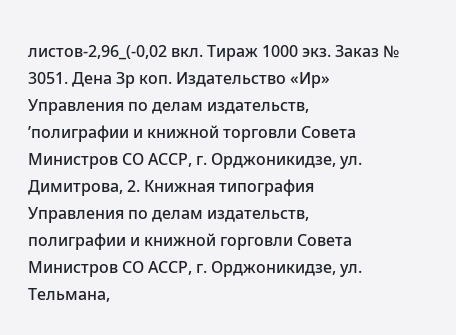листов-2,96_(-0,02 вкл. Тираж 1000 экз. Заказ № 3051. Дена Зр коп. Издательство «Ир» Управления по делам издательств, ’полиграфии и книжной торговли Совета Министров СО АССР, г. Орджоникидзе, ул. Димитрова, 2. Книжная типография Управления по делам издательств, полиграфии и книжной горговли Совета Министров СО АССР, г. Орджоникидзе, ул. Тельмана,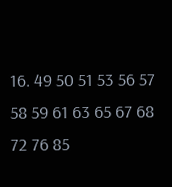16. 49 50 51 53 56 57 58 59 61 63 65 67 68 72 76 85